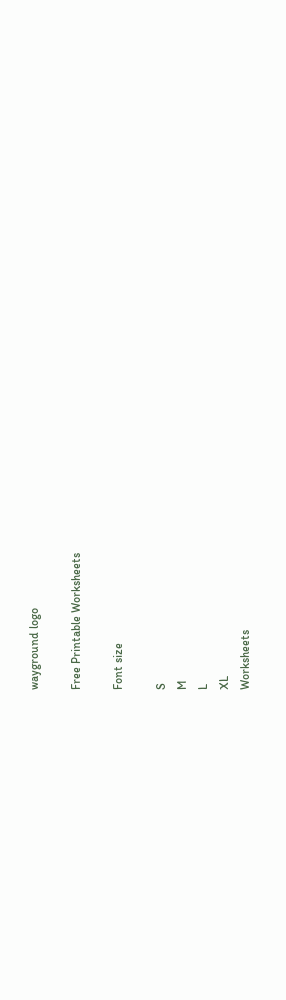wayground logo

Free Printable Worksheets

Font size

S
M
L
XL
Worksheets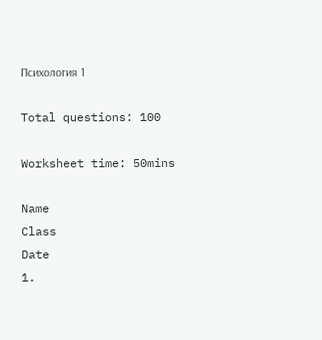Психология 1

Total questions: 100

Worksheet time: 50mins

Name
Class
Date
1.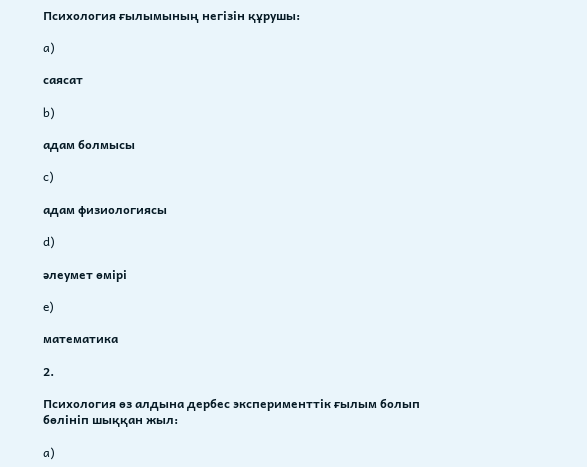Психология ғылымының негізін құрушы:

a)

саясат

b)

адам болмысы

c)

адам физиологиясы

d)

әлеумет өмірі

e)

математика

2.

Психология өз алдына дербес эксперименттік ғылым болып бөлініп шыққан жыл:

a)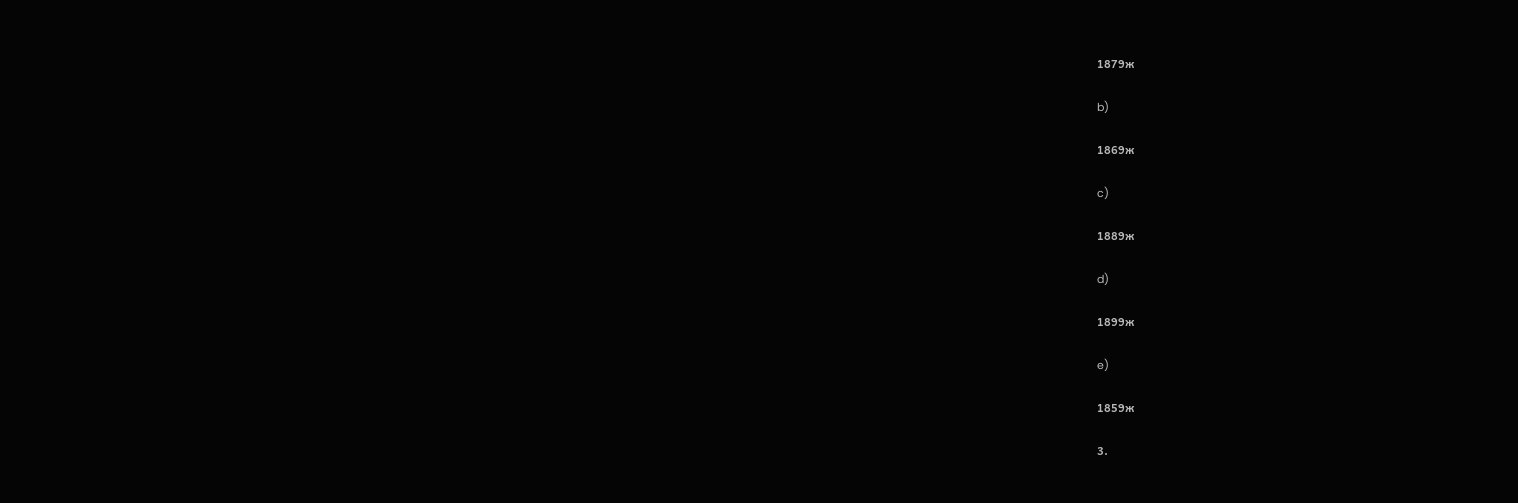1879ж

b)

1869ж

c)

1889ж

d)

1899ж

e)

1859ж

3.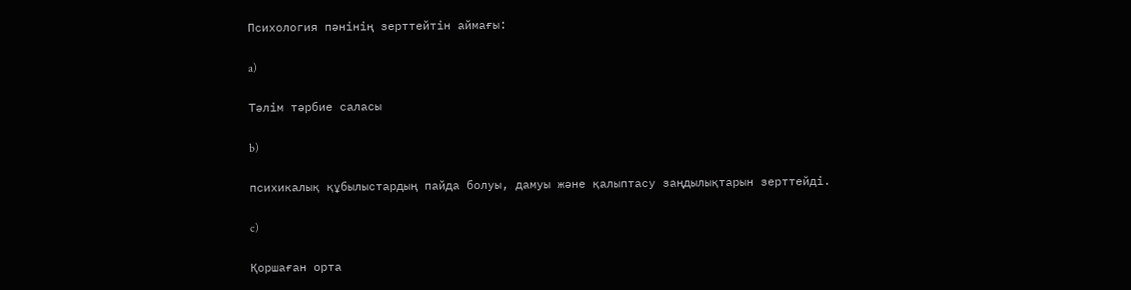Психология пәнінің зерттейтін аймағы:

a)

Тәлім тәрбие саласы

b)

психикалық құбылыстардың пайда болуы, дамуы және қалыптасу заңдылықтарын зерттейді.

c)

Қоршаған орта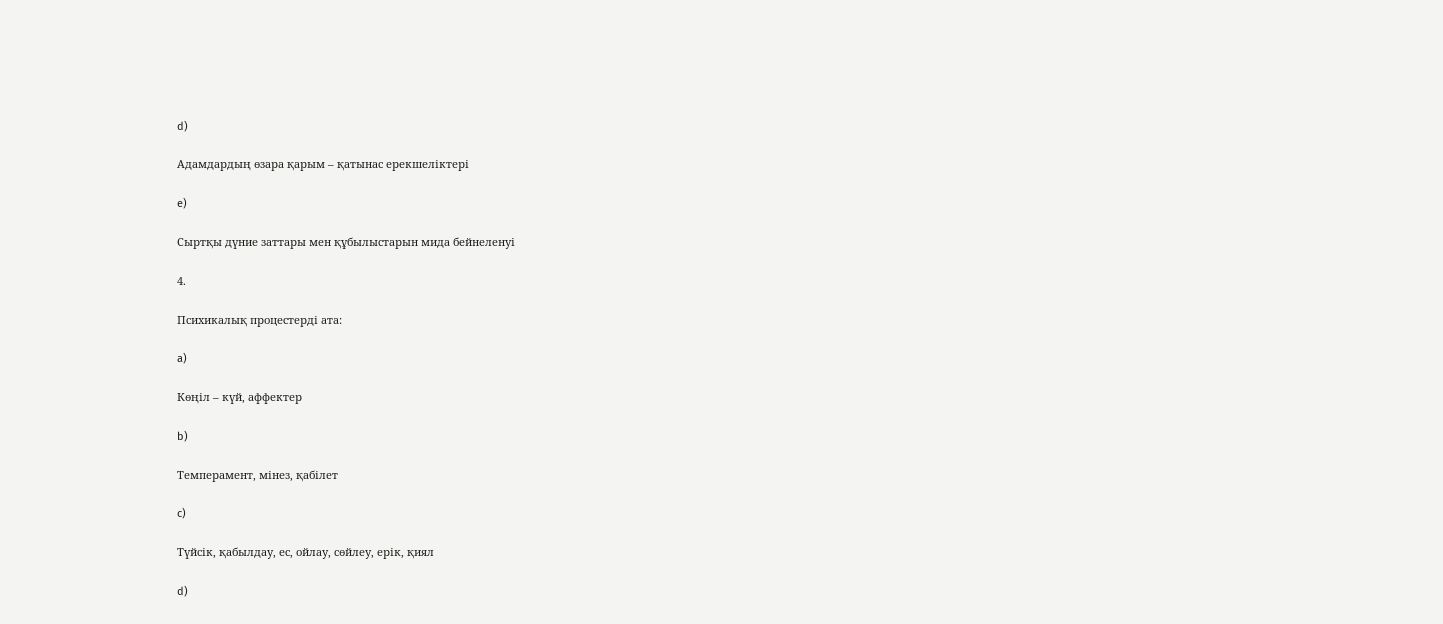d)

Адамдардың өзара қарым – қатынас ерекшеліктері

e)

Сыртқы дүние заттары мен құбылыстарын мида бейнеленуі

4.

Психикалық процестерді ата:

a)

Көңіл – күй, аффектер

b)

Темперамент, мінез, қабілет

c)

Түйсік, қабылдау, ес, ойлау, сөйлеу, ерік, қиял

d)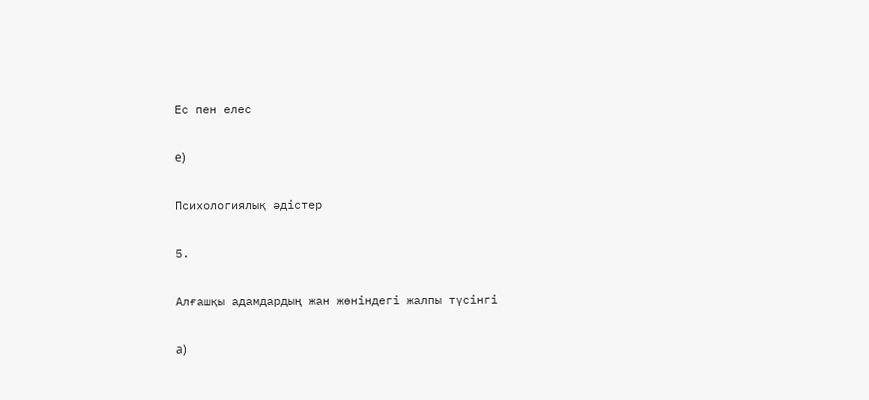Ес пен елес

e)

Психологиялық әдістер

5.

Алғашқы адамдардың жан жөніндегі жалпы түсінгі

a)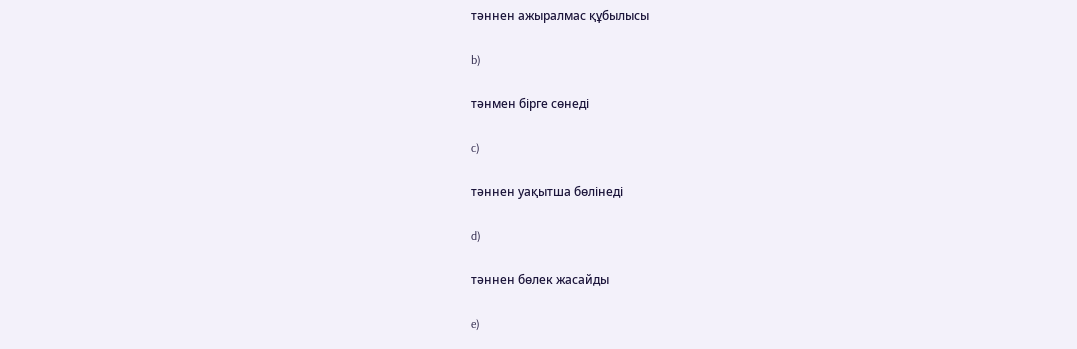тәннен ажыралмас құбылысы

b)

тәнмен бірге сөнеді

c)

тәннен уақытша бөлінеді

d)

тәннен бөлек жасайды

e)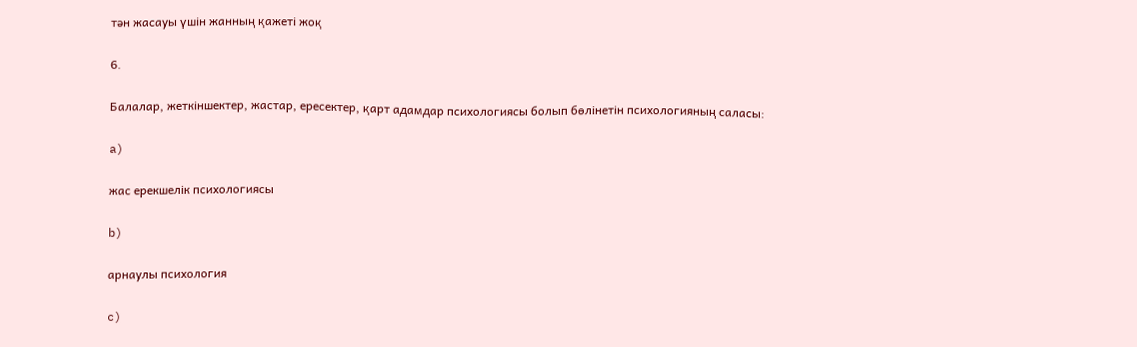тән жасауы үшін жанның қажеті жоқ

6.

Балалар, жеткіншектер, жастар, ересектер, қарт адамдар психологиясы болып бөлінетін психологияның саласы:

a)

жас ерекшелік психологиясы

b)

арнаулы психология

c)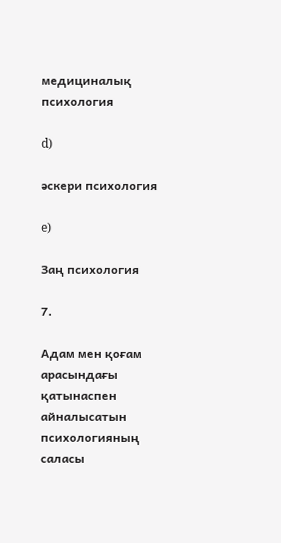медициналық психология

d)

әскери психология

e)

Заң психология

7.

Адам мен қоғам арасындағы қатынаспен айналысатын психологияның саласы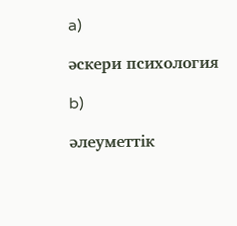a)

әскери психология

b)

әлеуметтік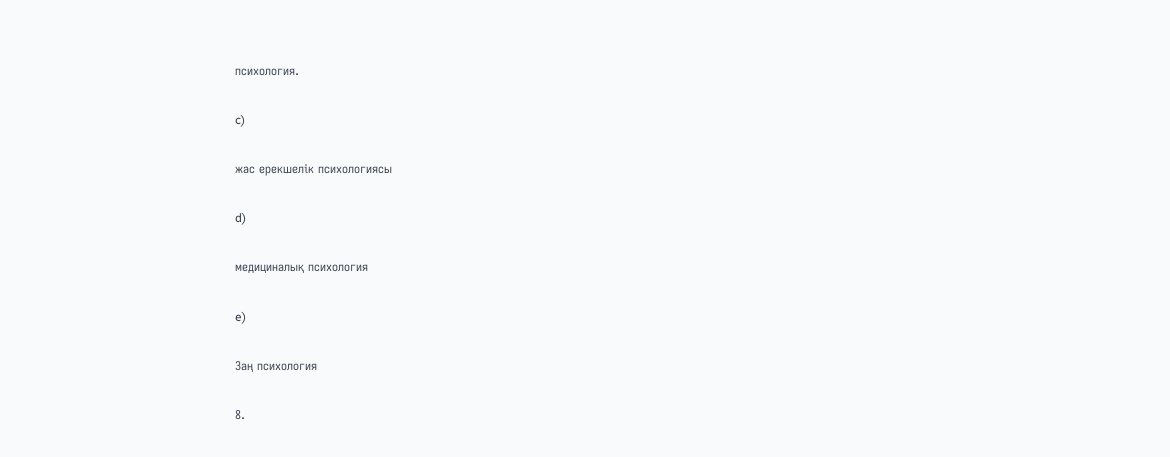психология.

c)

жас ерекшелік психологиясы

d)

медициналық психология

e)

Заң психология

8.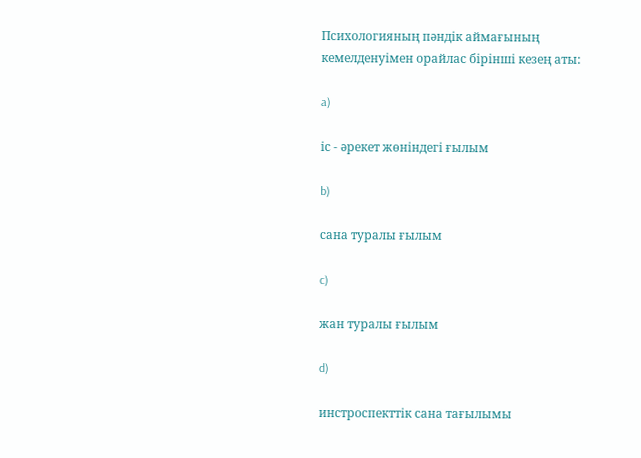Психологияның пәндік аймағының кемелденуімен орайлас бірінші кезең аты:

a)

іс - әрекет жөніндегі ғылым

b)

сана туралы ғылым

c)

жан туралы ғылым

d)

инстроспекттік сана тағылымы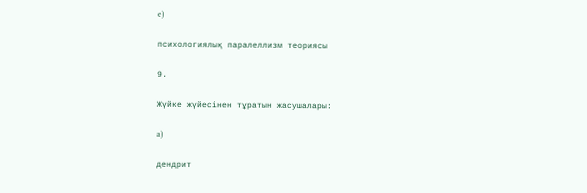e)

психологиялық паралеллизм теориясы

9.

Жүйке жүйесінен тұратын жасушалары:

a)

дендрит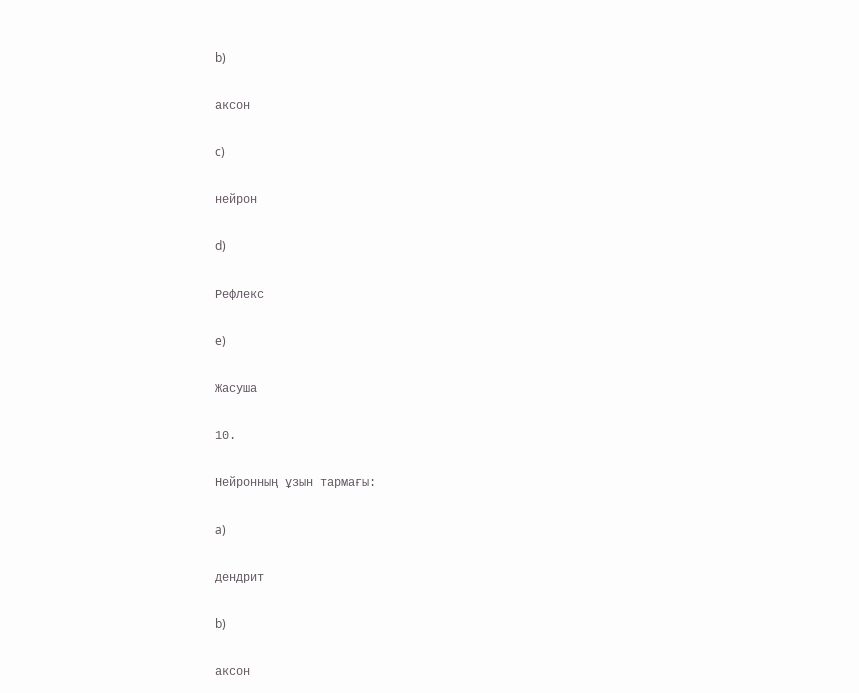b)

аксон

c)

нейрон

d)

Рефлекc

e)

Жасуша

10.

Нейронның ұзын тармағы:

a)

дендрит

b)

аксон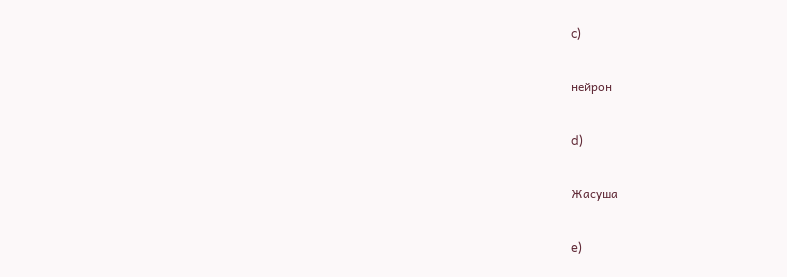c)

нейрон

d)

Жасуша

e)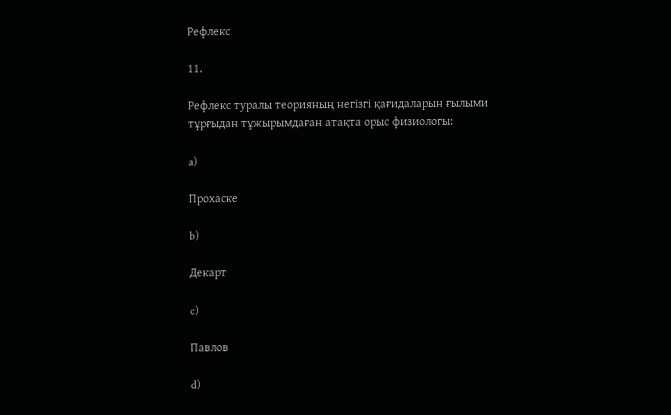Рефлекс

11.

Рефлекс туралы теорияның негізгі қағидаларын ғылыми тұрғыдан тұжырымдаған атақта орыс физиологы:

a)

Прохаске

b)

Декарт

c)

Павлов

d)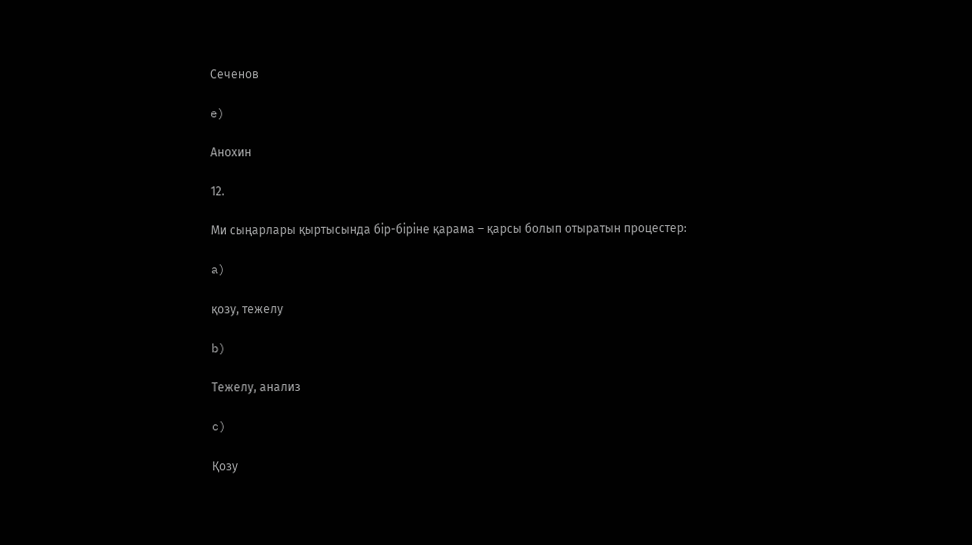Сеченов

e)

Анохин

12.

Ми сыңарлары қыртысында бір-біріне қарама – қарсы болып отыратын процестер:

a)

қозу, тежелу

b)

Тежелу, анализ

c)

Қозу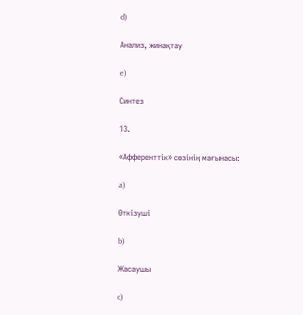d)

Анализ, жинақтау

e)

Синтез

13.

«Афференттік» сөзінің мағынасы:

a)

Өткізуші

b)

Жасаушы

c)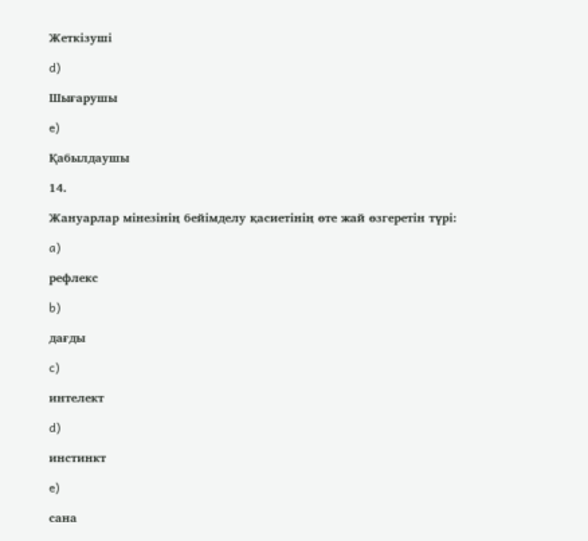Жеткізуші

d)

Шығарушы

e)

Қабылдаушы

14.

Жануарлар мінезінің бейімделу қасиетінің өте жай өзгеретін түрі:

a)

рефлекс

b)

дағды

c)

интелект

d)

инстинкт

e)

сана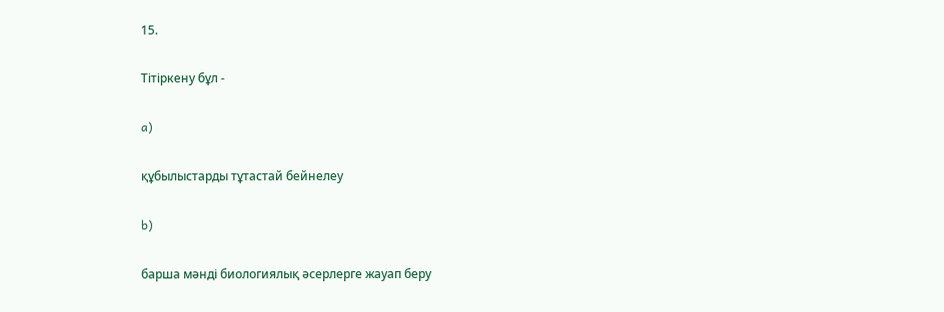15.

Тітіркену бұл -

a)

құбылыстарды тұтастай бейнелеу

b)

барша мәнді биологиялық әсерлерге жауап беру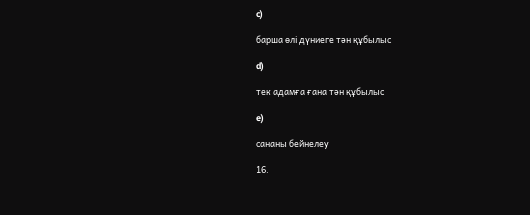c)

барша өлі дүниеге тән құбылыс

d)

тек адамға ғана тән құбылыс

e)

сананы бейнелеу

16.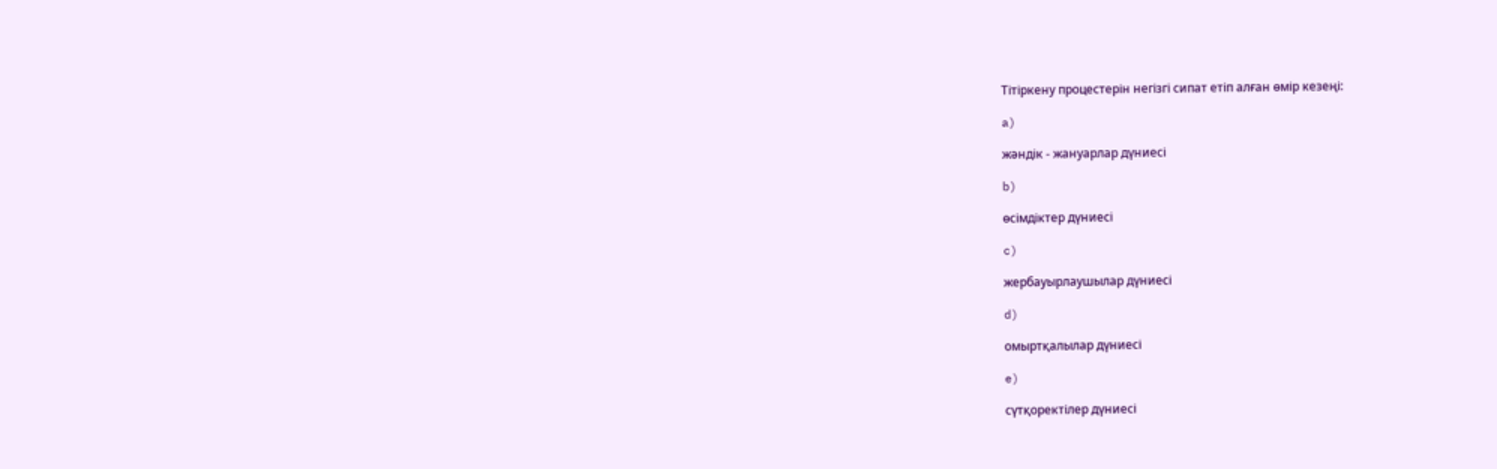Тітіркену процестерін негізгі сипат етіп алған өмір кезеңі:

a)

жәндік - жануарлар дүниесі

b)

өсімдіктер дүниесі

c)

жербауырлаушылар дүниесі

d)

омыртқалылар дүниесі

e)

сүтқоректілер дүниесі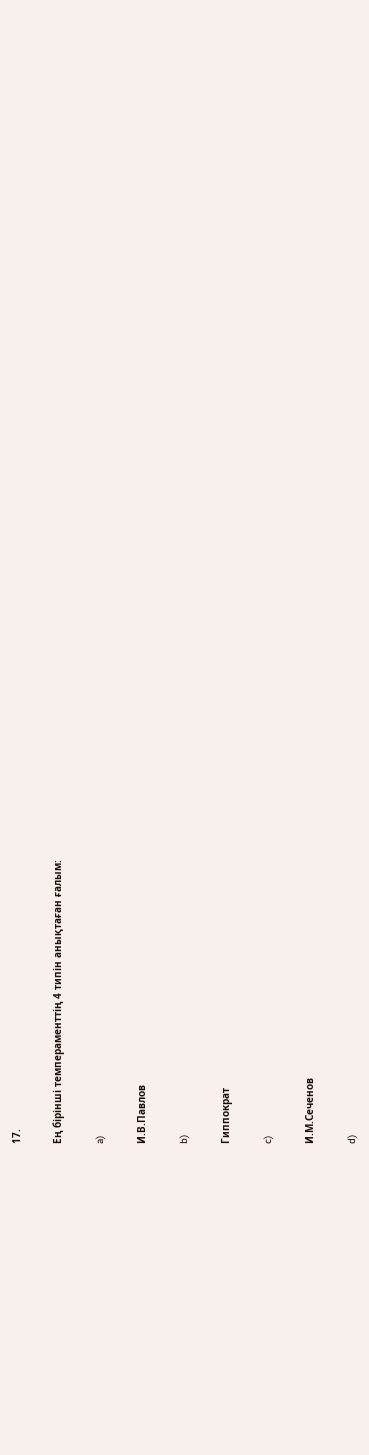17.

Ең бірінші темпераменттің 4 типін анықтаған ғалым:

a)

И.В.Павлов

b)

Гиппократ

c)

И.М.Сеченов

d)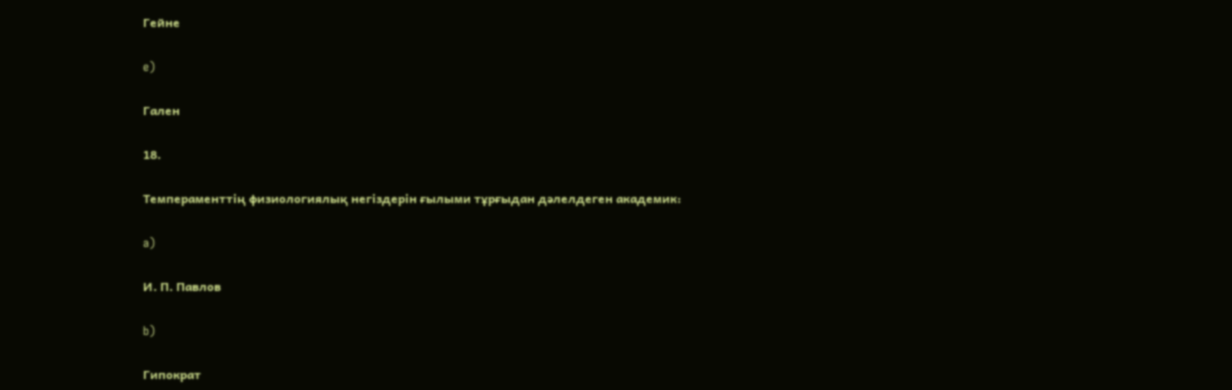Гейне

e)

Гален

18.

Темпераменттің физиологиялық негіздерін ғылыми тұрғыдан дәлелдеген академик:

a)

И. П. Павлов

b)

Гипократ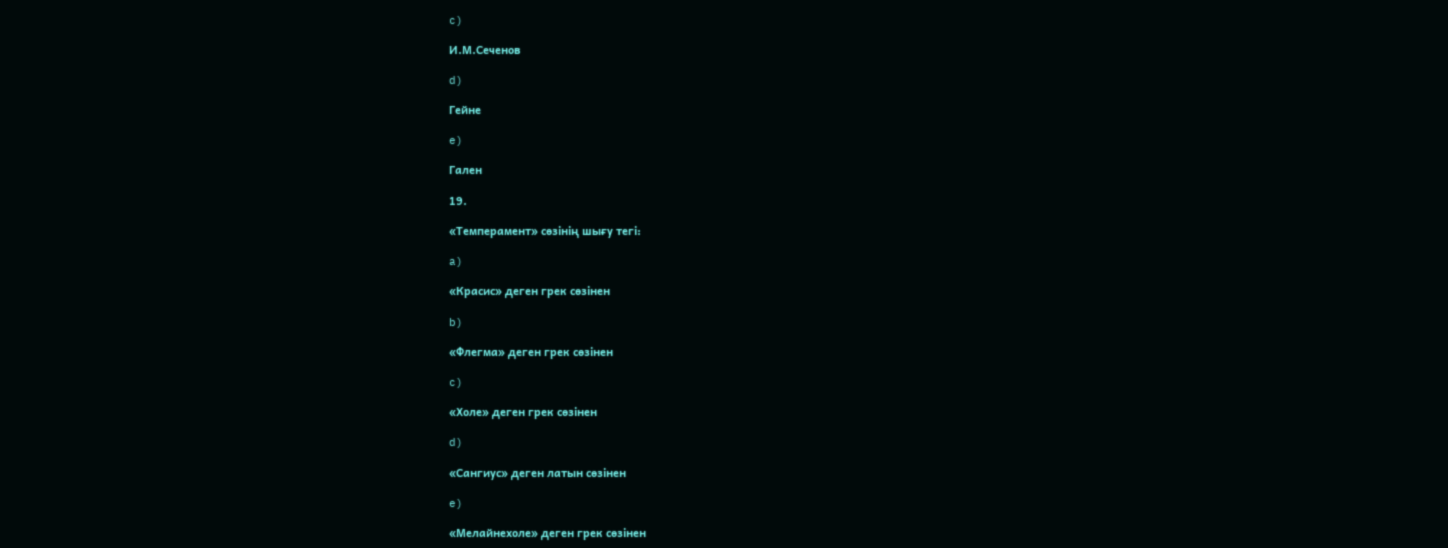c)

И.М.Сеченов

d)

Гейне

e)

Гален

19.

«Темперамент» сөзінің шығу тегі:

a)

«Красис» деген грек сөзінен

b)

«Флегма» деген грек сөзінен

c)

«Холе» деген грек сөзінен

d)

«Сангиус» деген латын сөзінен

e)

«Мелайнехоле» деген грек сөзінен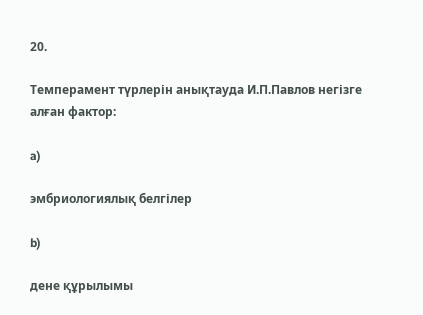20.

Темперамент түрлерін анықтауда И.П.Павлов негізге алған фактор:

a)

эмбриологиялық белгілер

b)

дене құрылымы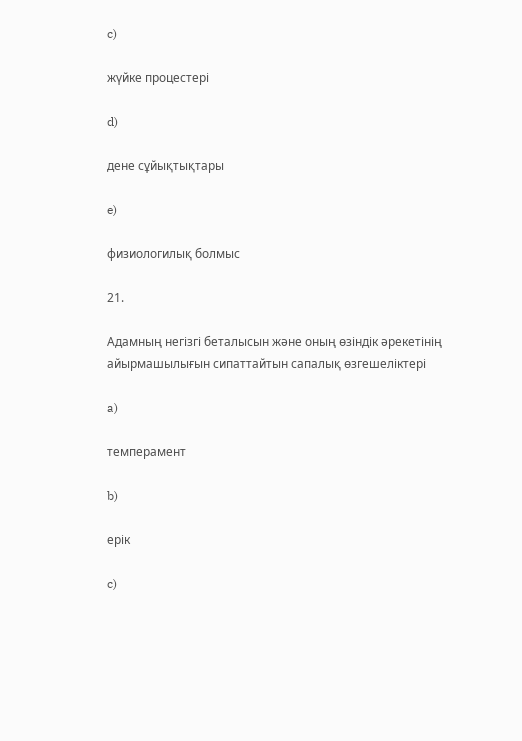c)

жүйке процестері

d)

дене сұйықтықтары

e)

физиологилық болмыс

21.

Адамның негізгі беталысын және оның өзіндік әрекетінің айырмашылығын сипаттайтын сапалық өзгешеліктері

a)

темперамент

b)

ерік

c)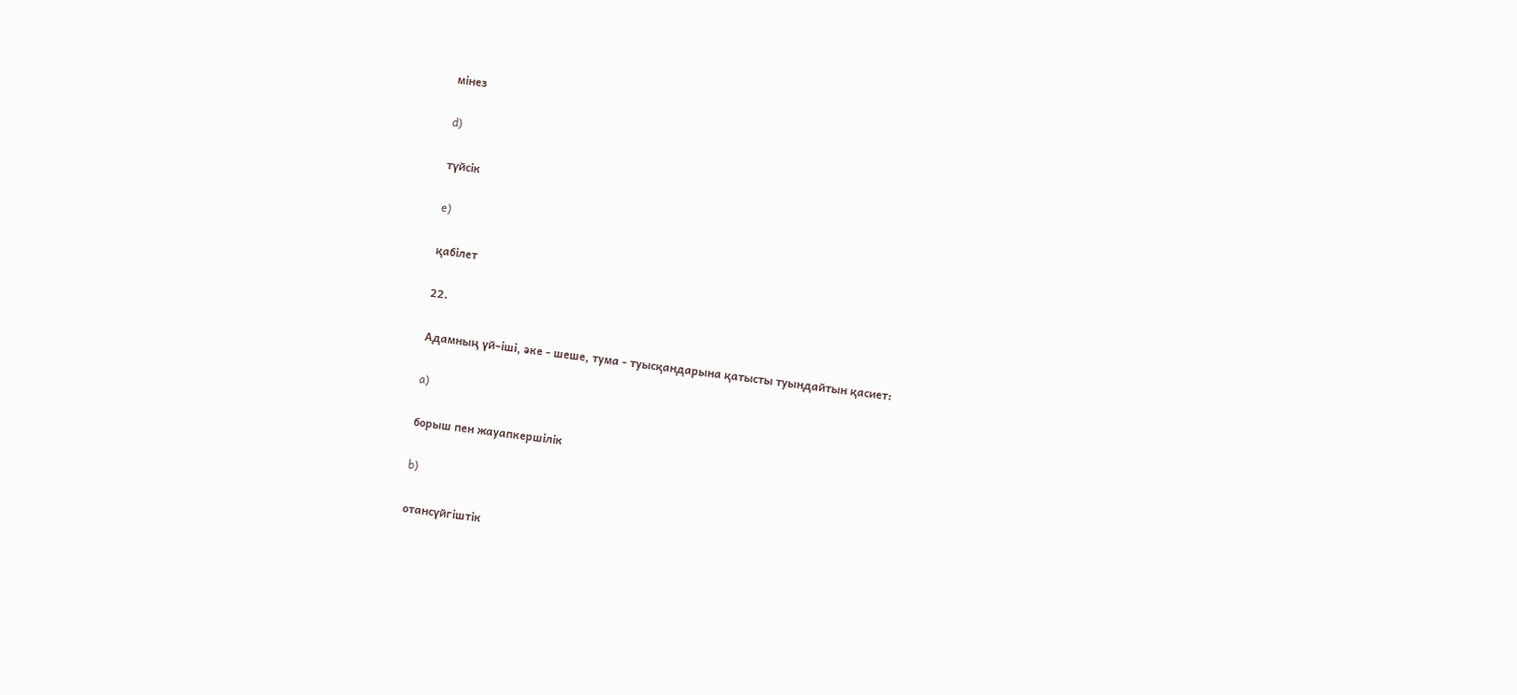мінез

d)

түйсік

e)

қабілет

22.

Адамның үй–іші, әке - шеше, тума - туысқандарына қатысты туындайтын қасиет:

a)

борыш пен жауапкершілік

b)

отансүйгіштік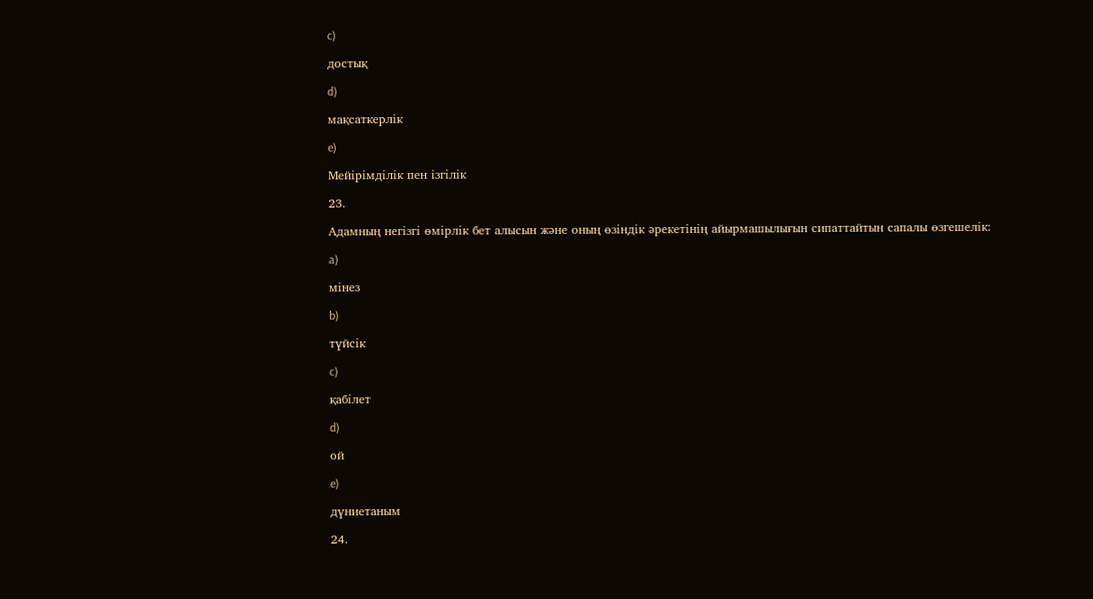c)

достық

d)

мақсаткерлік

e)

Мейірімділік пен ізгілік

23.

Адамның негізгі өмірлік бет алысын және оның өзіндік әрекетінің айырмашылығын сипаттайтын сапалы өзгешелік:

a)

мінез

b)

түйсік

c)

қабілет

d)

ой

e)

дүниетаным

24.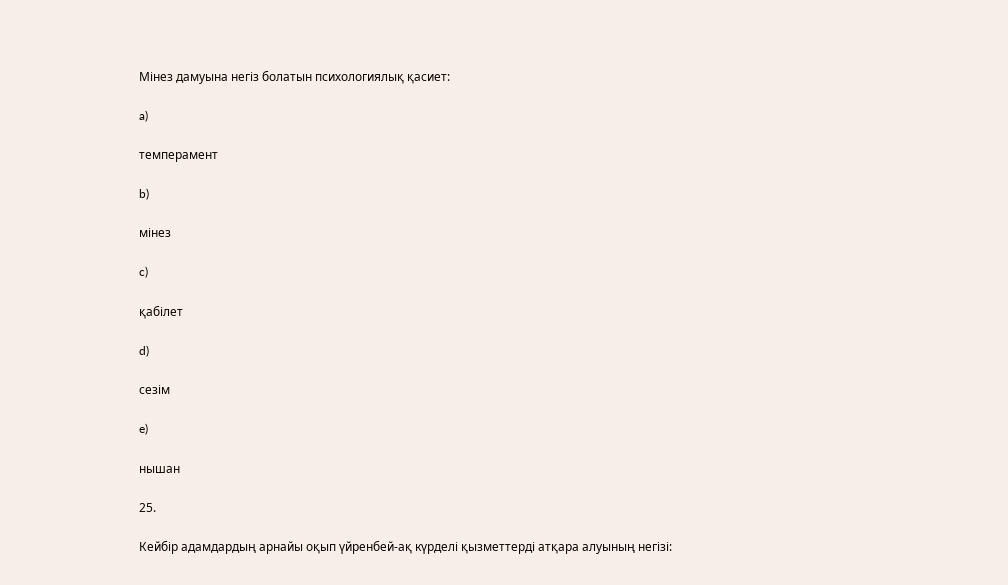Мінез дамуына негіз болатын психологиялық қасиет:

a)

темперамент

b)

мінез

c)

қабілет

d)

сезім

e)

нышан

25.

Кейбір адамдардың арнайы оқып үйренбей-ақ күрделі қызметтерді атқара алуының негізі: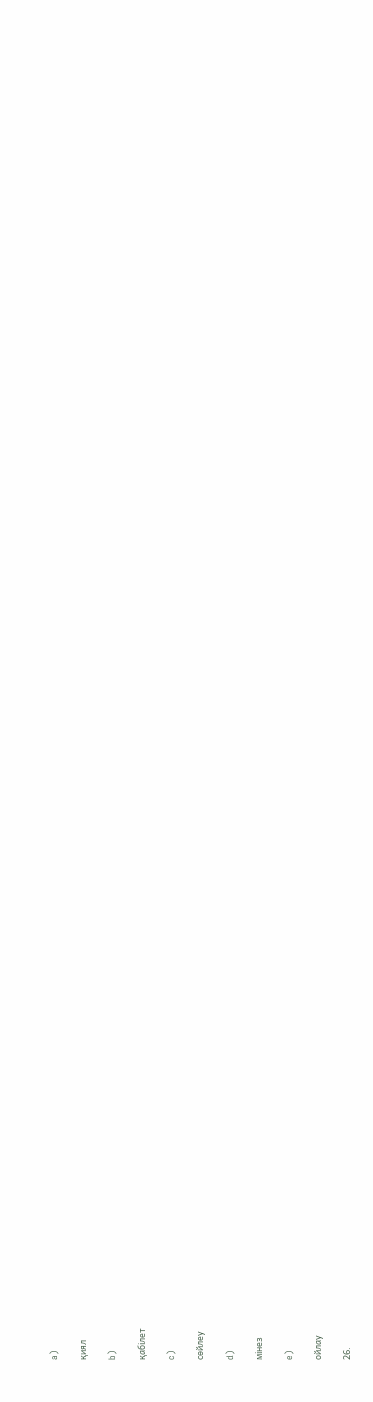a)

қиял

b)

қабілет

c)

сөйлеу

d)

мінез

e)

ойлау

26.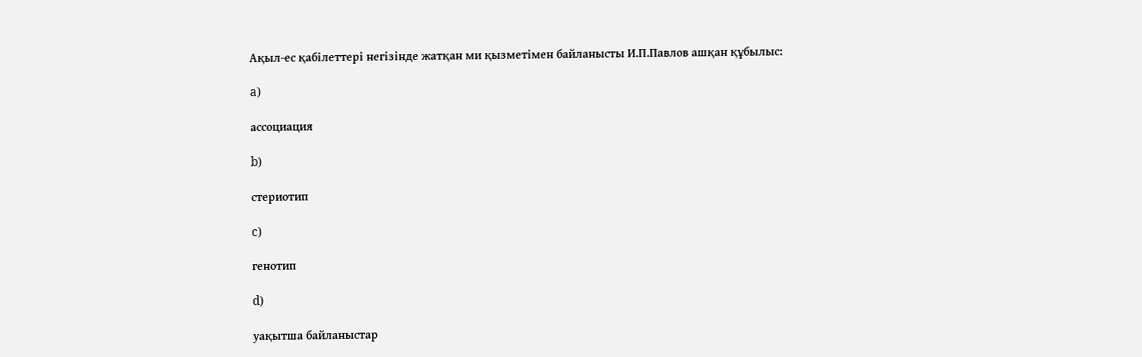Ақыл-ес қабілеттері негізінде жатқан ми қызметімен байланысты И.П.Павлов ашқан құбылыс:

a)

ассоциация

b)

стериотип

c)

генотип

d)

уақытша байланыстар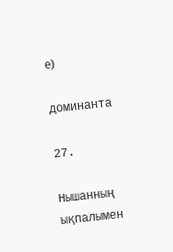e)

доминанта

27.

Нышанның ықпалымен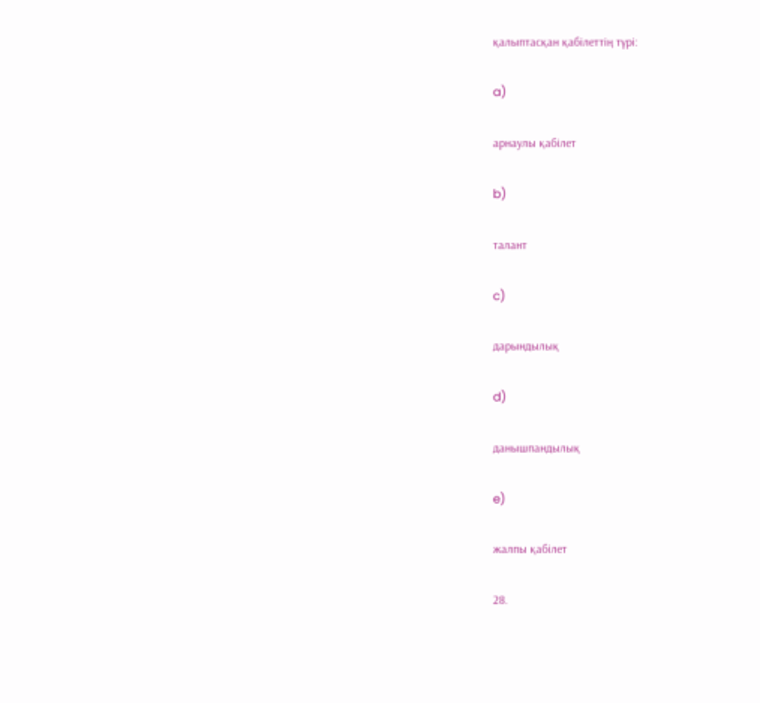қалыптасқан қабілеттің түрі:

a)

арнаулы қабілет

b)

талант

c)

дарындылық

d)

данышпандылық

e)

жалпы қабілет

28.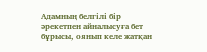Адамның белгілі бір әрекетпен айналысуға бет бұрысы, оянып келе жатқан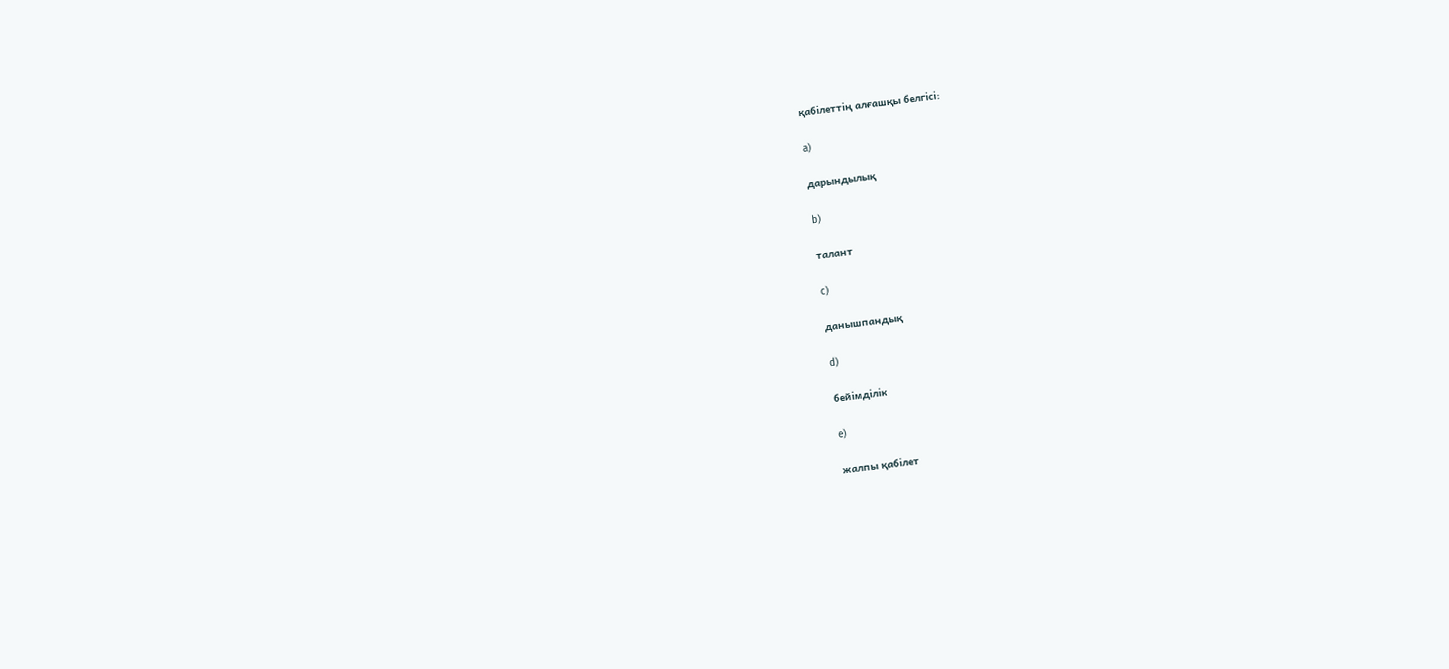қабілеттің алғашқы белгісі:

a)

дарындылық

b)

талант

c)

данышпандық

d)

бейімділік

e)

жалпы қабілет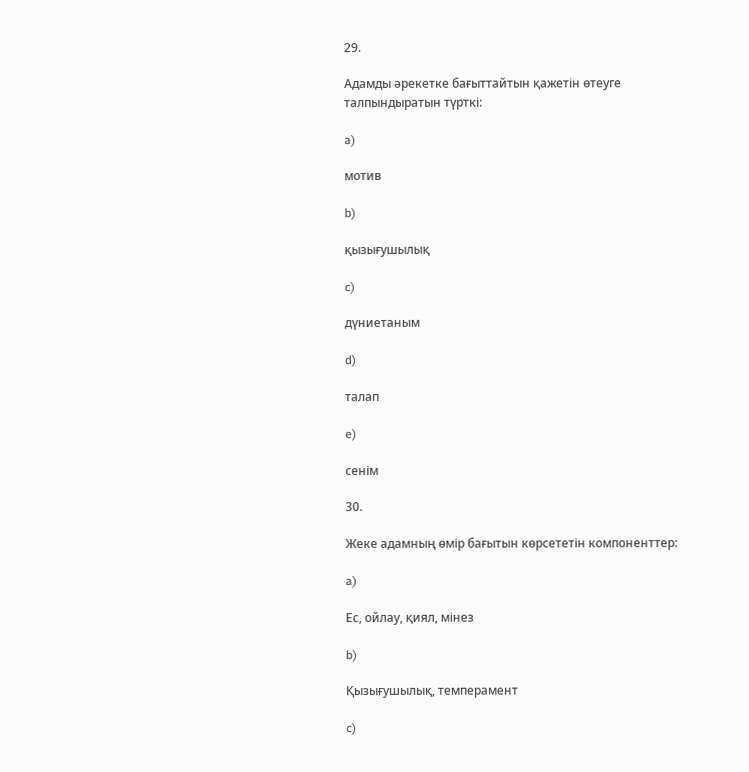29.

Адамды әрекетке бағыттайтын қажетін өтеуге талпындыратын түрткі:

a)

мотив

b)

қызығушылық

c)

дүниетаным

d)

талап

e)

сенім

30.

Жеке адамның өмір бағытын көрсететін компоненттер:

a)

Ес, ойлау, қиял, мінез

b)

Қызығушылық, темперамент

c)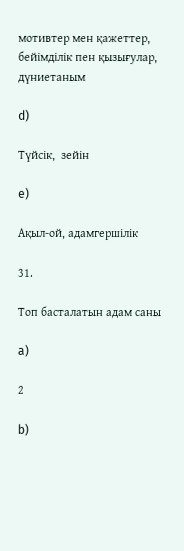мотивтер мен қажеттер, бейімділік пен қызығулар, дүниетаным

d)

Түйсік,  зейін

e)

Ақыл-ой, адамгершілік

31.

Топ басталатын адам саны

a)

2

b)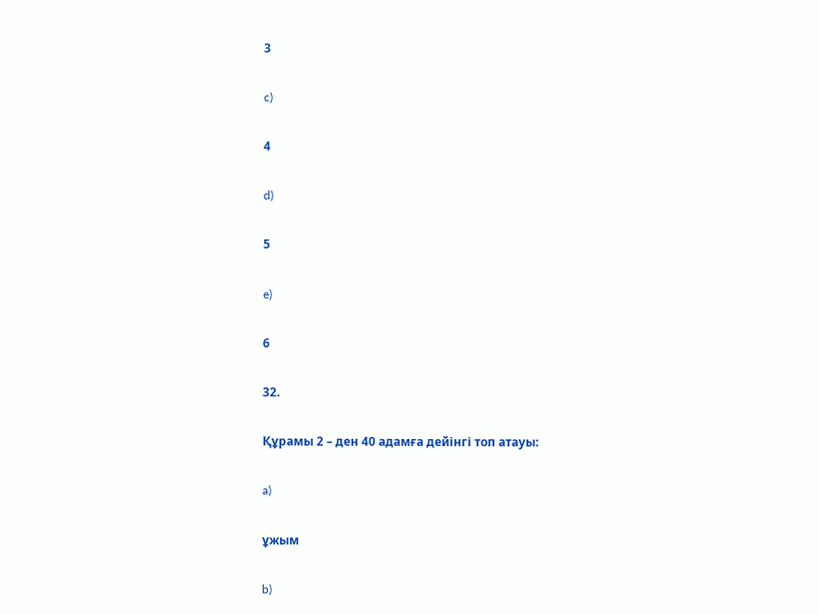3

c)

4

d)

5

e)

6

32.

Құрамы 2 – ден 40 адамға дейінгі топ атауы:

a)

ұжым

b)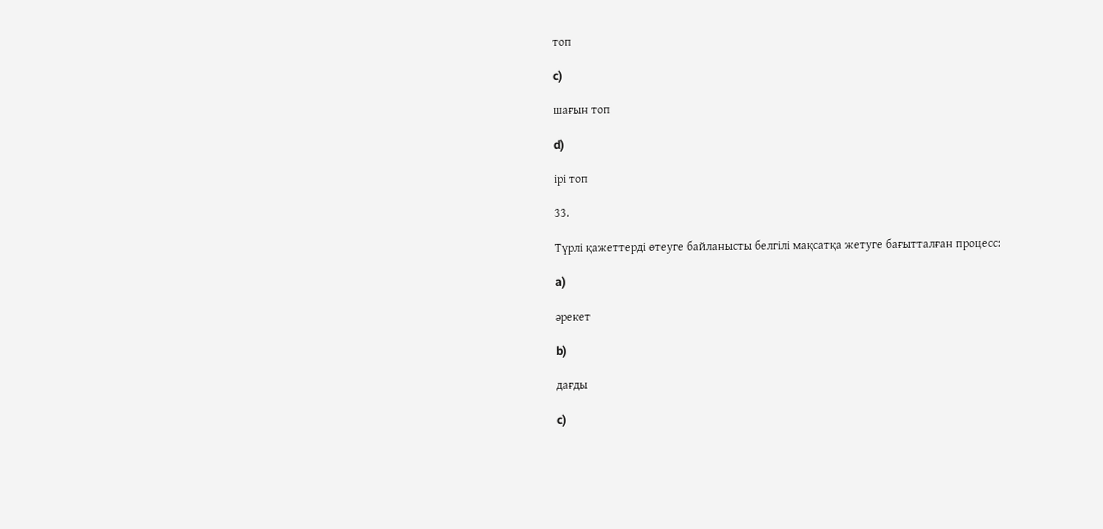топ

c)

шағын топ

d)

ірі топ

33.

Түрлі қажеттерді өтеуге байланысты белгілі мақсатқа жетуге бағытталған процесс:

a)

әрекет

b)

дағды

c)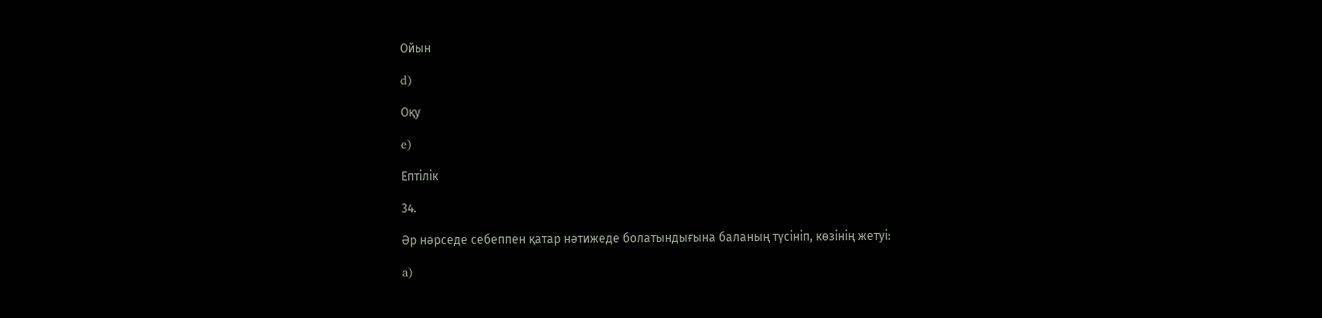Ойын

d)

Оқу

e)

Ептілік

34.

Әр нәрседе себеппен қатар нәтижеде болатындығына баланың түсініп, көзінің жетуі:

a)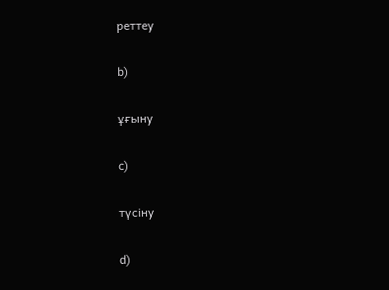реттеу

b)

ұғыну

c)

түсіну

d)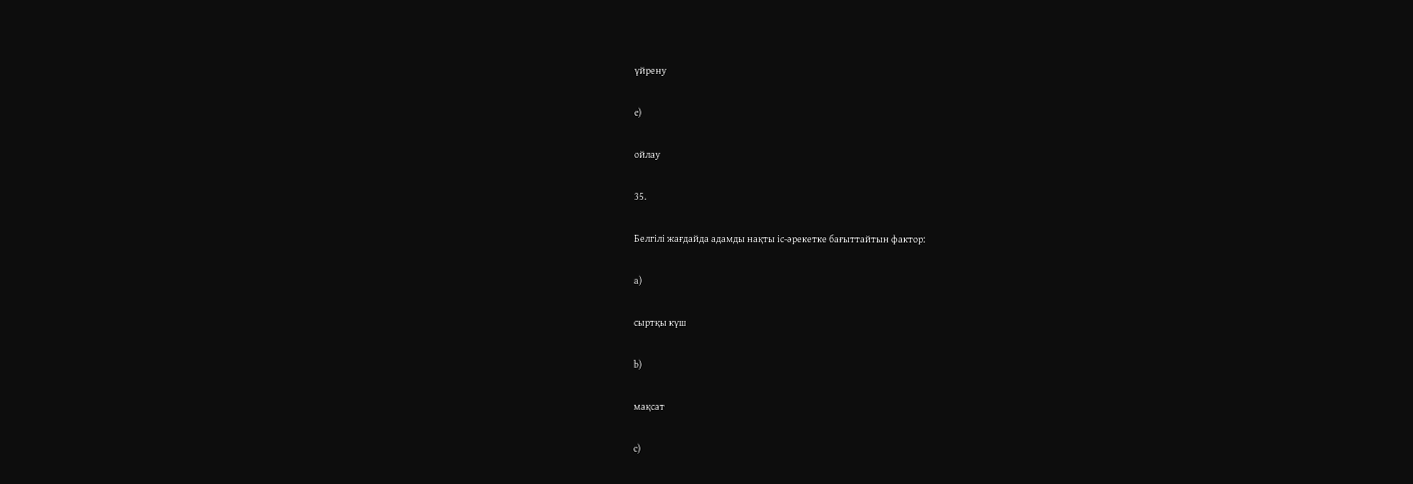үйрену

e)

ойлау

35.

Белгілі жағдайда адамды нақты іс-әрекетке бағыттайтын фактор:

a)

сыртқы күш

b)

мақсат

c)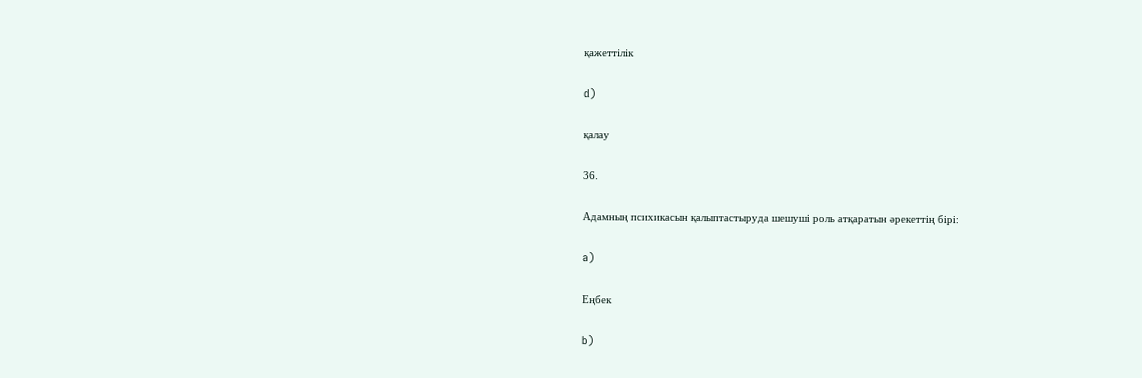қажеттілік

d)

қалау

36.

Адамның психикасын қалыптастыруда шешуші роль атқаратын әрекеттің бірі:

a)

Еңбек

b)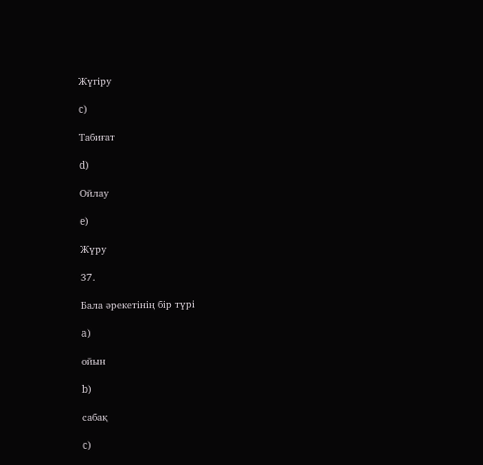Жүгіру

c)

Табиғат

d)

Ойлау

e)

Жүру

37.

Бала әрекетінің бір түрі

a)

ойын

b)

сабақ

c)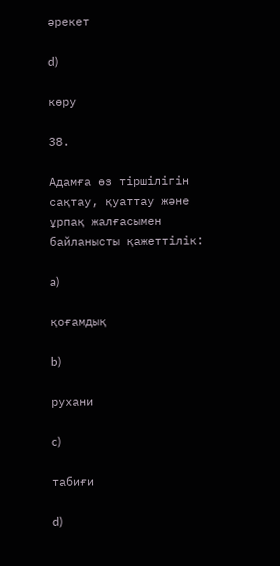әрекет

d)

көру

38.

Адамға өз тіршілігін сақтау, қуаттау және ұрпақ жалғасымен байланысты қажеттілік:

a)

қоғамдық

b)

рухани

c)

табиғи

d)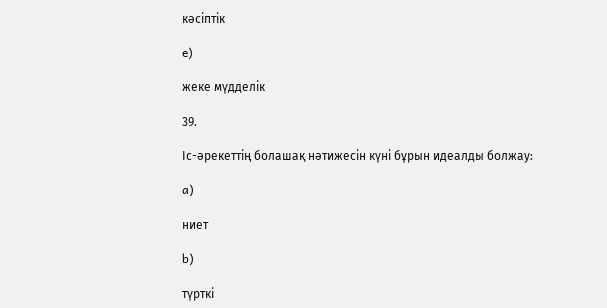кәсіптік

e)

жеке мүдделік

39.

Іс-әрекеттің болашақ нәтижесін күні бұрын идеалды болжау:

a)

ниет

b)

түрткі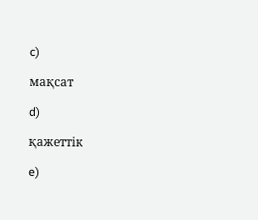c)

мақсат

d)

қажеттік

e)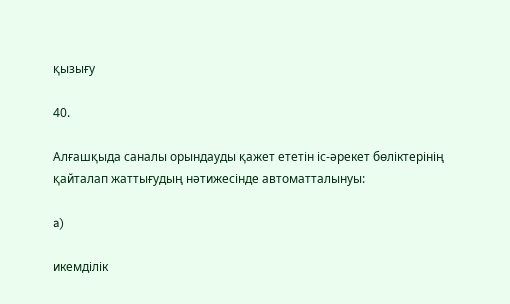қызығу

40.

Алғашқыда саналы орындауды қажет ететін іс-әрекет бөліктерінің қайталап жаттығудың нәтижесінде автоматталынуы:

a)

икемділік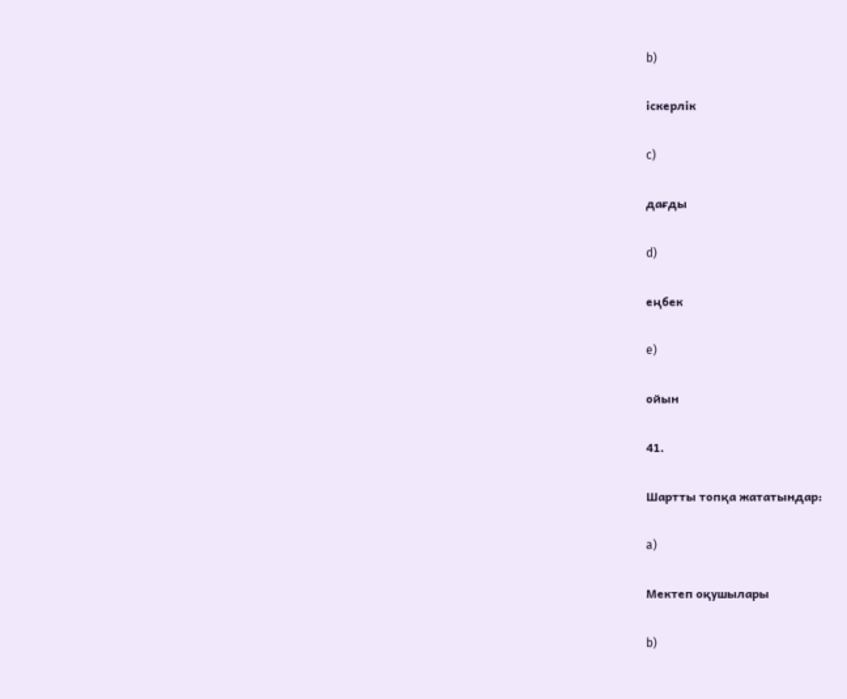b)

іскерлік

c)

дағды

d)

еңбек

e)

ойын

41.

Шартты топқа жататындар:

a)

Мектеп оқушылары

b)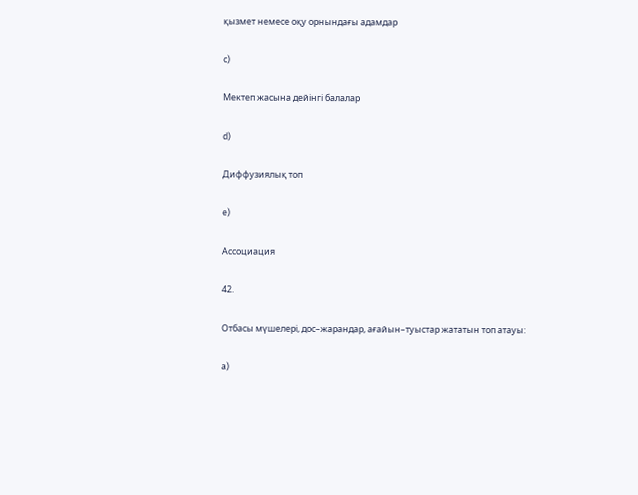қызмет немесе оқу орнындағы адамдар

c)

Мектеп жасына дейінгі балалар

d)

Диффузиялық топ

e)

Ассоциация

42.

Отбасы мүшелері, дос–жарандар, ағайын–туыстар жататын топ атауы:

a)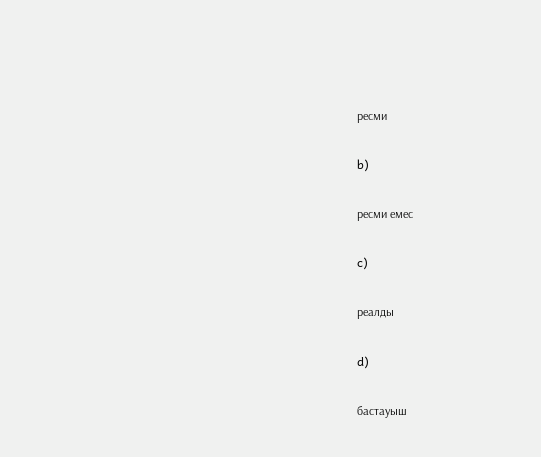ресми

b)

ресми емес

c)

реалды

d)

бастауыш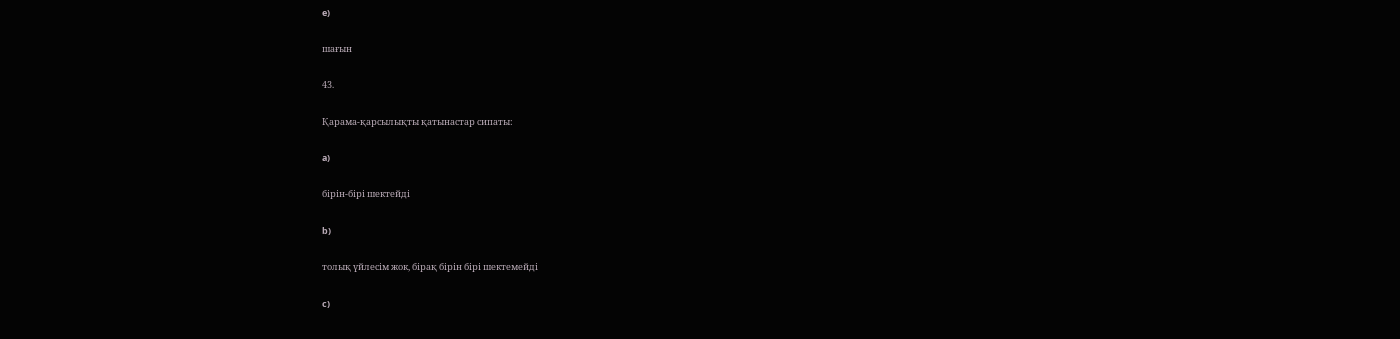e)

шағын

43.

Қарама-қарсылықты қатынастар сипаты:

a)

бірін-бірі шектейді

b)

толық үйлесім жок, бірақ бірін бірі шектемейді

c)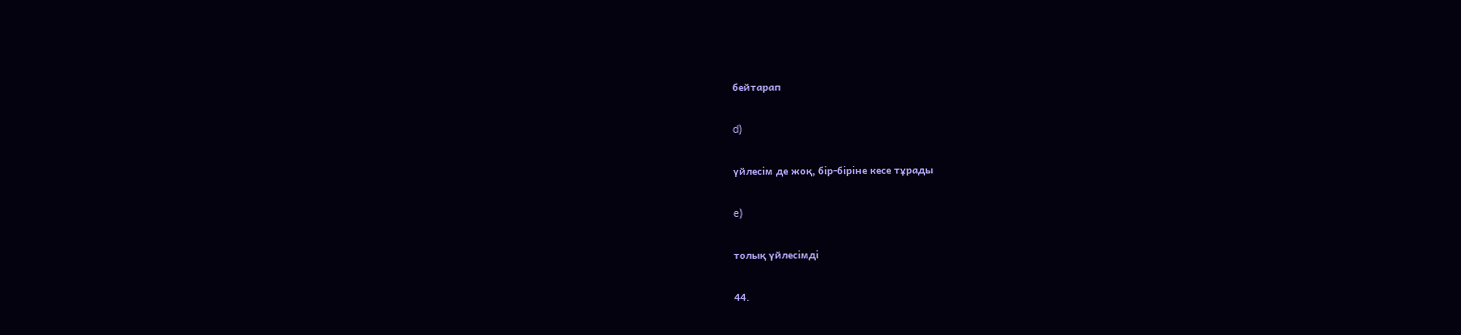бейтарап

d)

үйлесім де жоқ, бір-біріне кесе тұрады

e)

толық үйлесімді

44.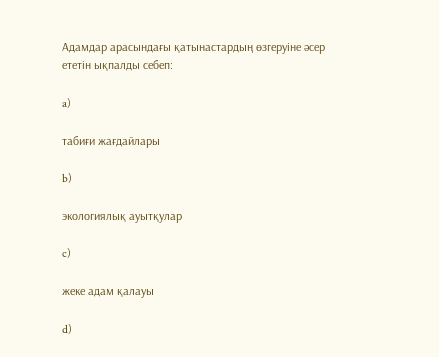Адамдар арасындағы қатынастардың өзгеруіне әсер ететін ықпалды себеп:

a)

табиғи жағдайлары

b)

экологиялық ауытқулар

c)

жеке адам қалауы

d)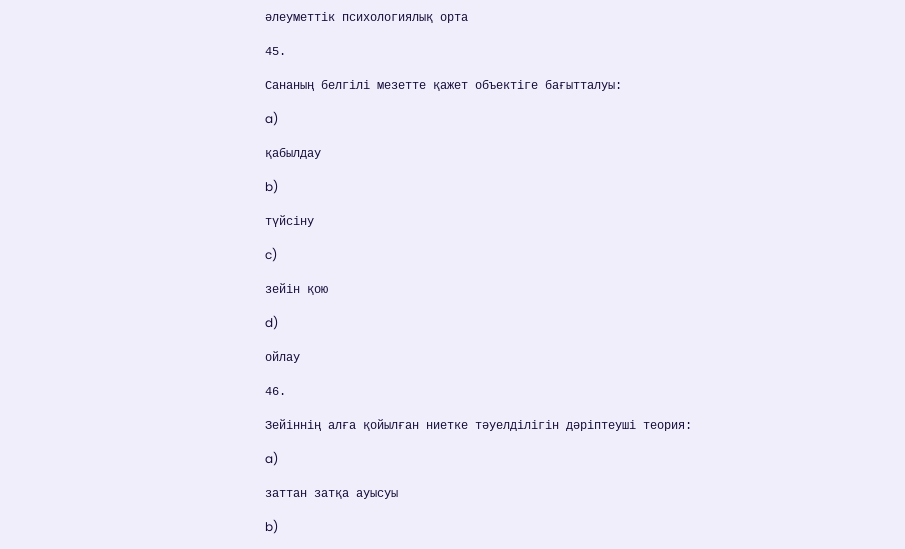әлеуметтік психологиялық орта

45.

Сананың белгілі мезетте қажет объектіге бағытталуы:

a)

қабылдау

b)

түйсіну

c)

зейін қою

d)

ойлау

46.

Зейіннің алға қойылған ниетке тәуелділігін дәріптеуші теория:

a)

заттан затқа ауысуы

b)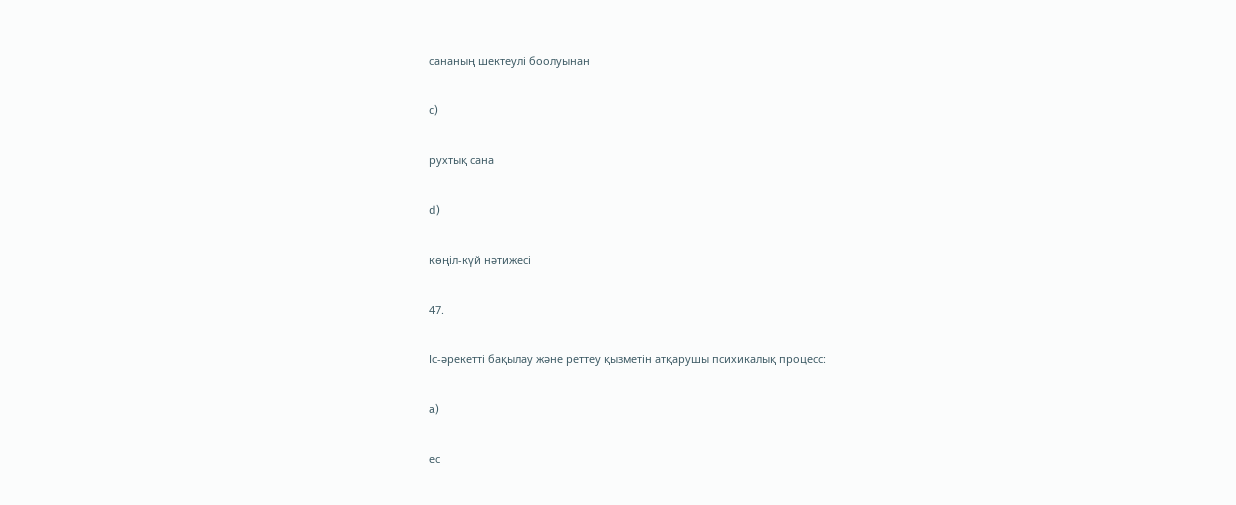сананың шектеулі боолуынан

c)

рухтық сана

d)

көңіл-күй нәтижесі

47.

Іс-әрекетті бақылау және реттеу қызметін атқарушы психикалық процесс:

a)

ес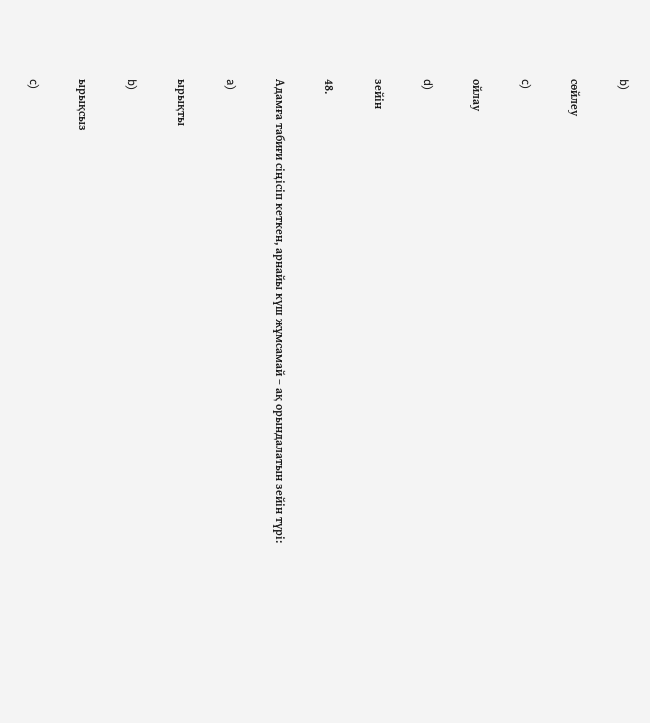b)

сөйлеу

c)

ойлау

d)

зейін

48.

Адамға табиғи сіңісіп кеткен, арнайы күш жұмсамай – ақ орындалатын зейін түрі:

a)

ырықты

b)

ырықсыз

c)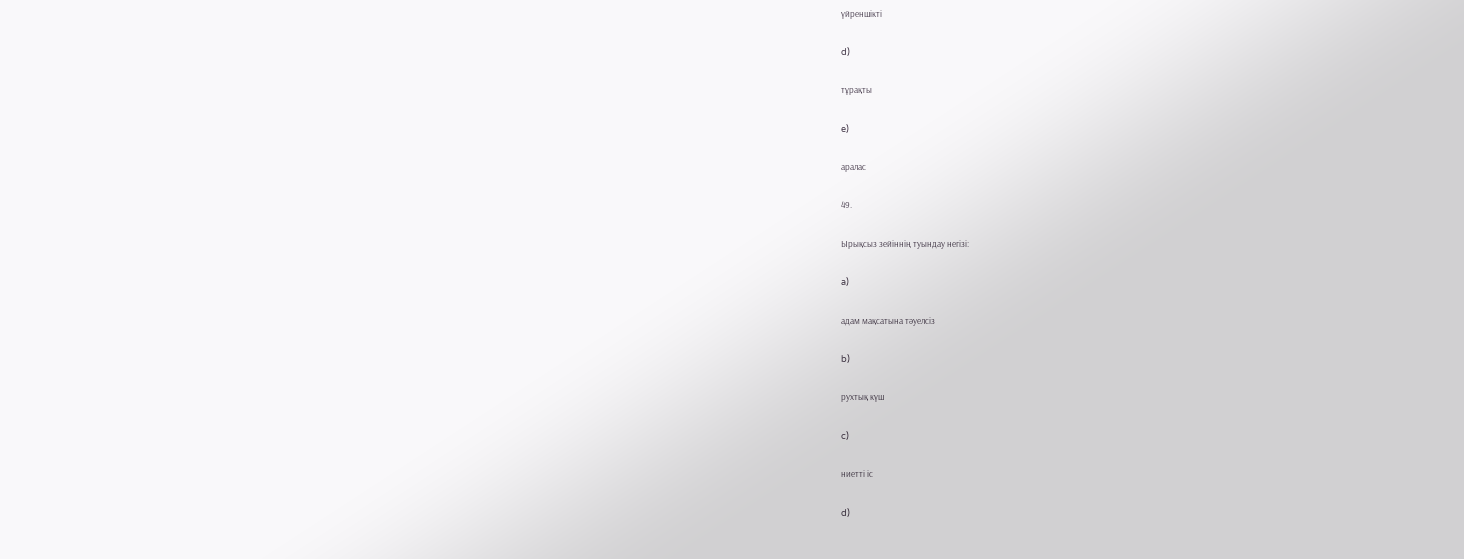үйреншікті

d)

тұрақты

e)

аралас

49.

Ырықсыз зейіннің туындау негізі:

a)

адам мақсатына тәуелсіз

b)

рухтық күш

c)

ниетті іс

d)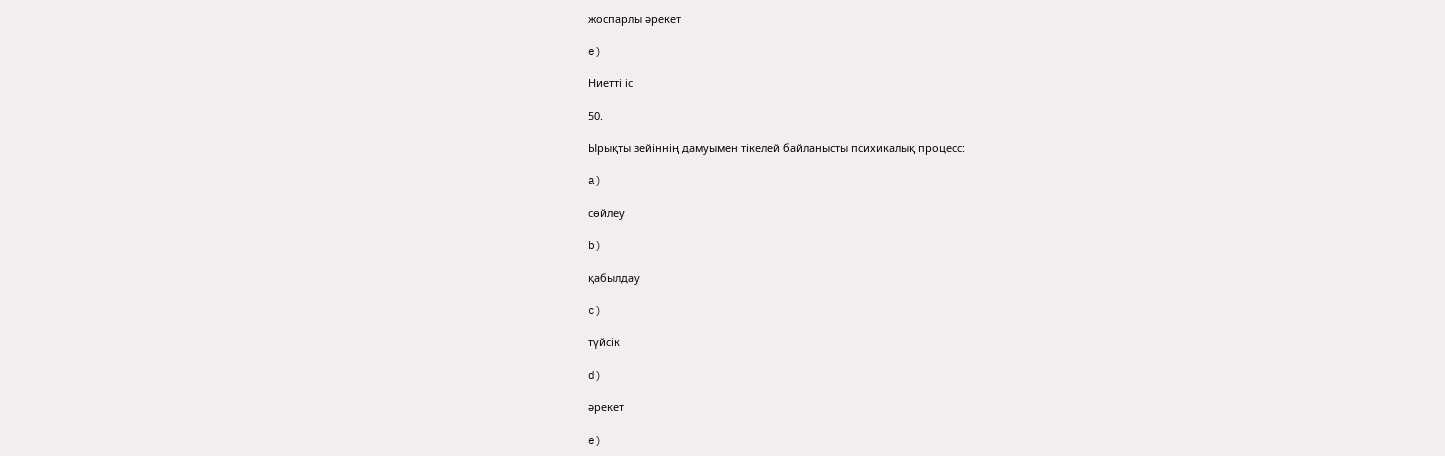жоспарлы әрекет

e)

Ниетті іс

50.

Ырықты зейіннің дамуымен тікелей байланысты психикалық процесс:

a)

сөйлеу

b)

қабылдау

c)

түйсік

d)

әрекет

e)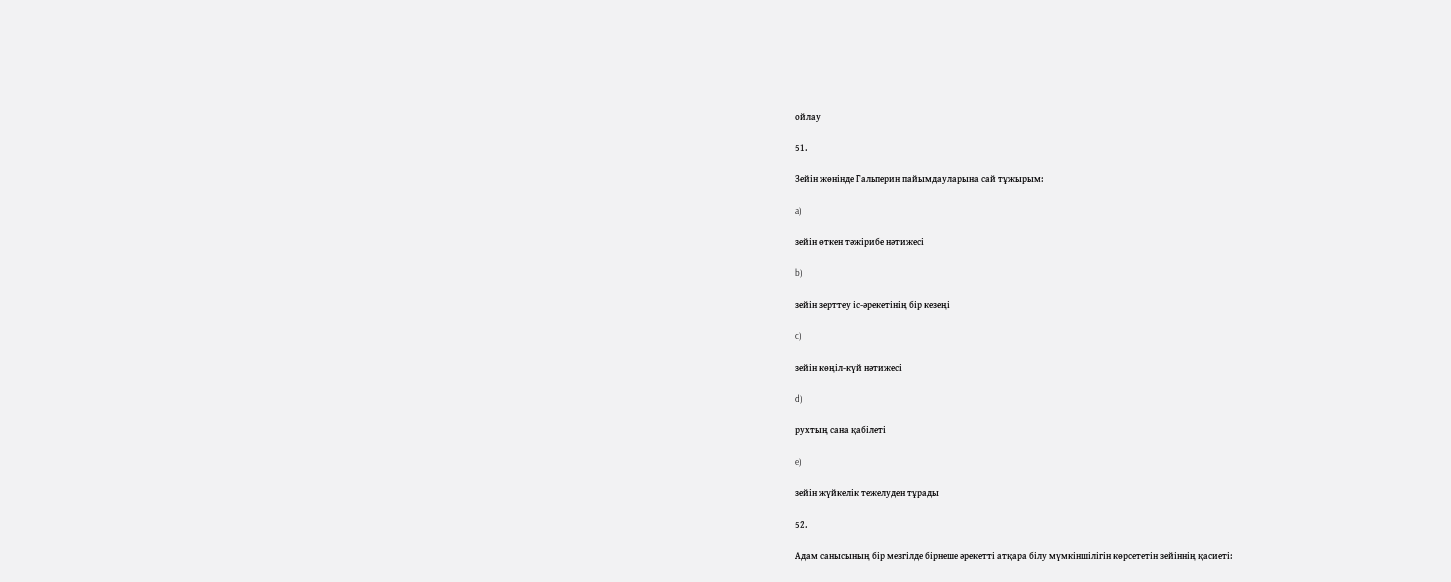ойлау

51.

Зейін жөнінде Гальперин пайымдауларына сай тұжырым:

a)

зейін өткен тәжірибе нәтижесі

b)

зейін зерттеу іс-әрекетінің бір кезеңі

c)

зейін көңіл-күй нәтижесі

d)

рухтың сана қабілеті

e)

зейін жүйкелік тежелуден тұрады

52.

Адам санысының бір мезгілде бірнеше әрекетті атқара білу мүмкіншілігін көрсететін зейіннің қасиеті: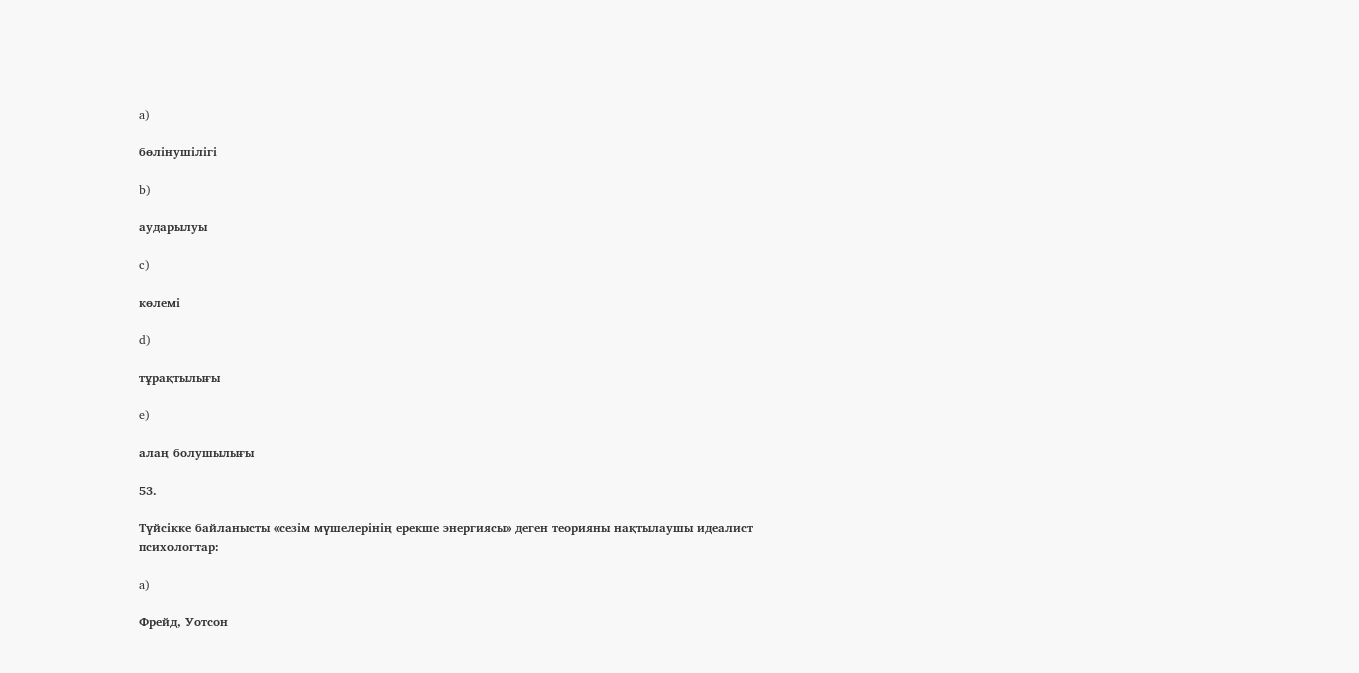a)

бөлінушілігі

b)

аударылуы

c)

көлемі

d)

тұрақтылығы

e)

алаң болушылығы

53.

Түйсікке байланысты «сезім мүшелерінің ерекше энергиясы» деген теорияны нақтылаушы идеалист психологтар:

a)

Фрейд, Уотсон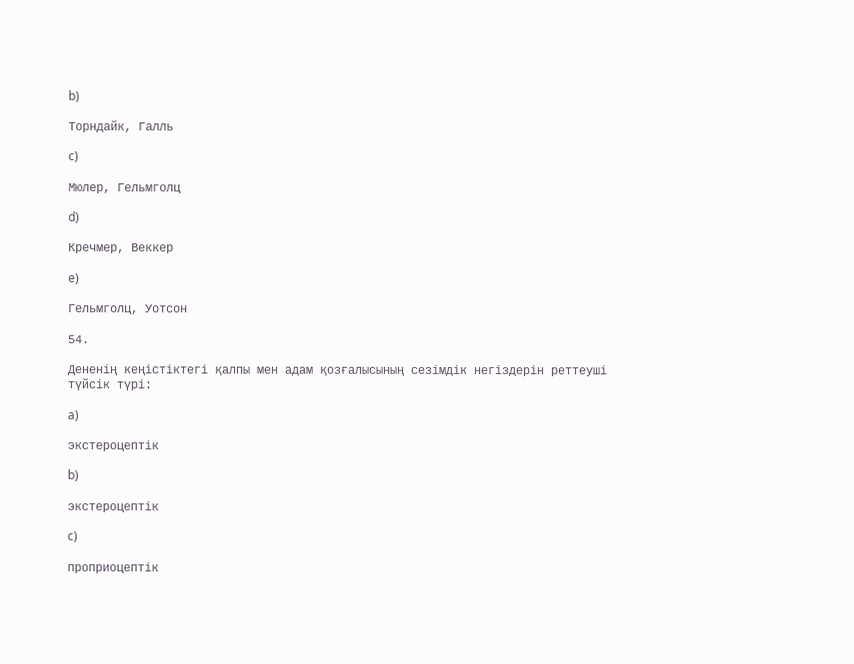b)

Торндайк, Галль

c)

Мюлер, Гельмголц

d)

Кречмер, Веккер

e)

Гельмголц, Уотсон

54.

Дененің кеңістіктегі қалпы мен адам қозғалысының сезімдік негіздерін реттеуші түйсік түрі:

a)

экстероцептік

b)

экстероцептік

c)

проприоцептік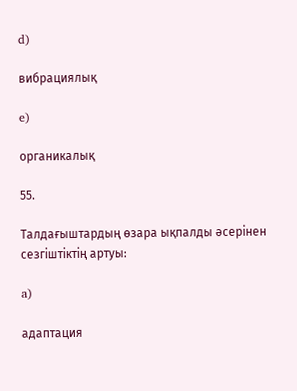d)

вибрациялық

e)

органикалық

55.

Талдағыштардың өзара ықпалды әсерінен сезгіштіктің артуы:

a)

адаптация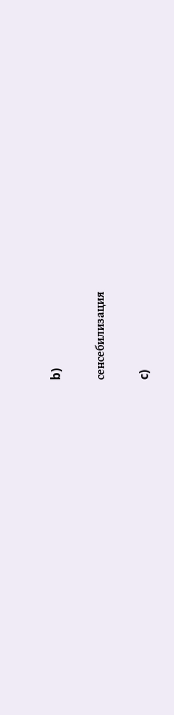b)

сенсебилизация

c)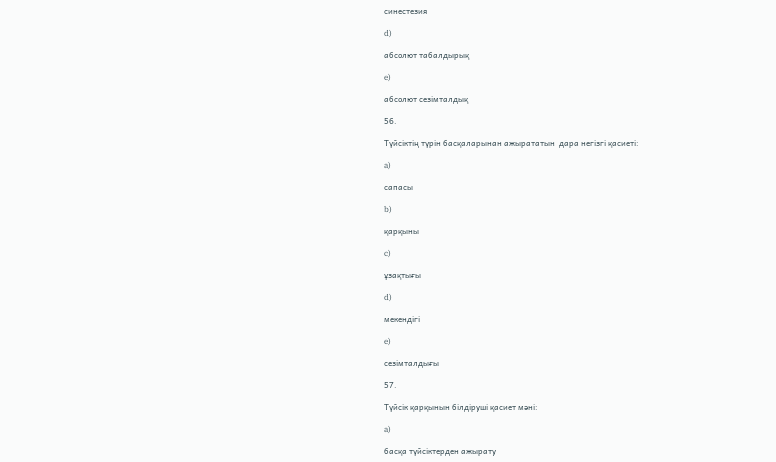синестезия

d)

абсолют табалдырық

e)

абсолют сезімталдық

56.

Түйсіктің түрін басқаларынан ажырататын  дара негізгі қасиеті:

a)

сапасы

b)

қарқыны

c)

ұзақтығы

d)

мекендігі

e)

сезімталдығы

57.

Түйсік қарқынын білдіруші қасиет мәні:

a)

басқа түйсіктерден ажырату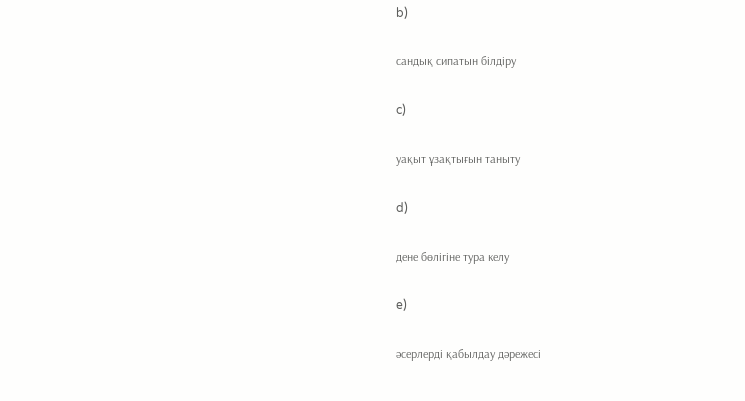b)

сандық сипатын білдіру

c)

уақыт ұзақтығын таныту

d)

дене бөлігіне тура келу

e)

әсерлерді қабылдау дәрежесі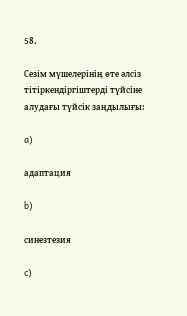58.

Сезім мүшелерінің өте әлсіз тітіркендіргіштерді түйсіне алудағы түйсік заңдылығы:

a)

адаптация

b)

синезтезия

c)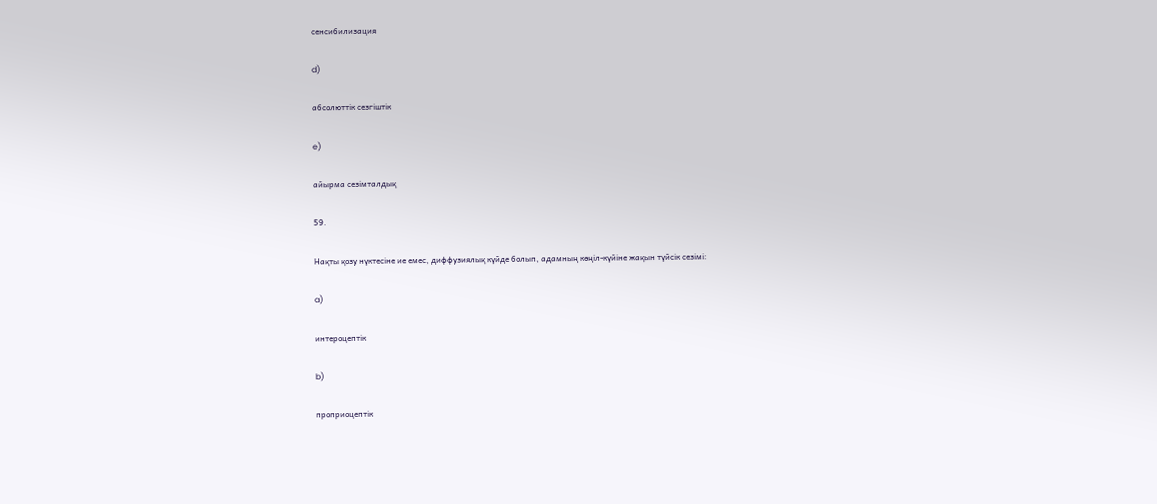сенсибилизация

d)

абсолюттік сезгіштік

e)

айырма сезімталдық

59.

Нақты қозу нүктесіне ие емес, диффузиялық күйде болып, адамның көңіл-күйіне жақын түйсік сезімі:

a)

интероцептік

b)

проприоцептік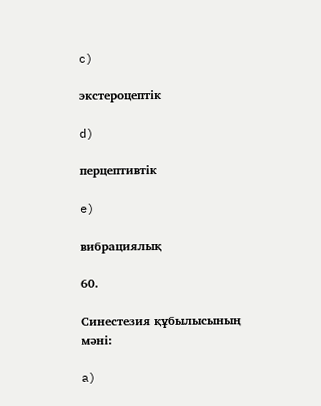c)

экстероцептік

d)

перцептивтік

e)

вибрациялық

60.

Синестезия құбылысының мәні:

a)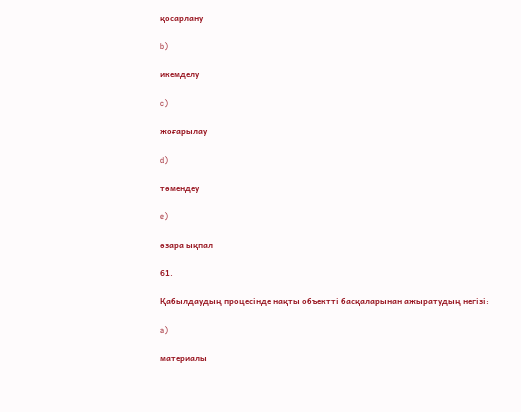қосарлану

b)

икемделу

c)

жоғарылау

d)

төмендеу

e)

өзара ықпал

61.

Қабылдаудың процесінде нақты объектті басқаларынан ажыратудың негізі:

a)

материалы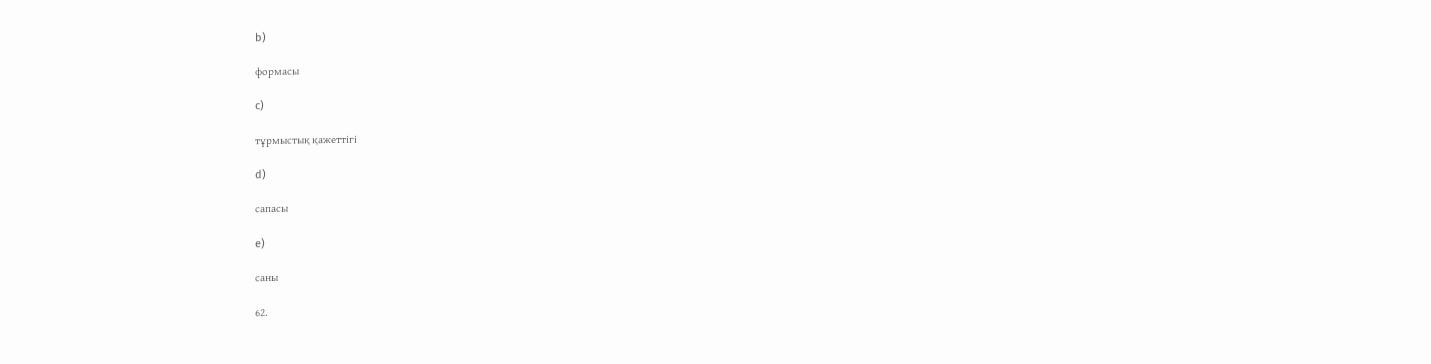b)

формасы

c)

тұрмыстық қажеттігі

d)

сапасы

e)

саны

62.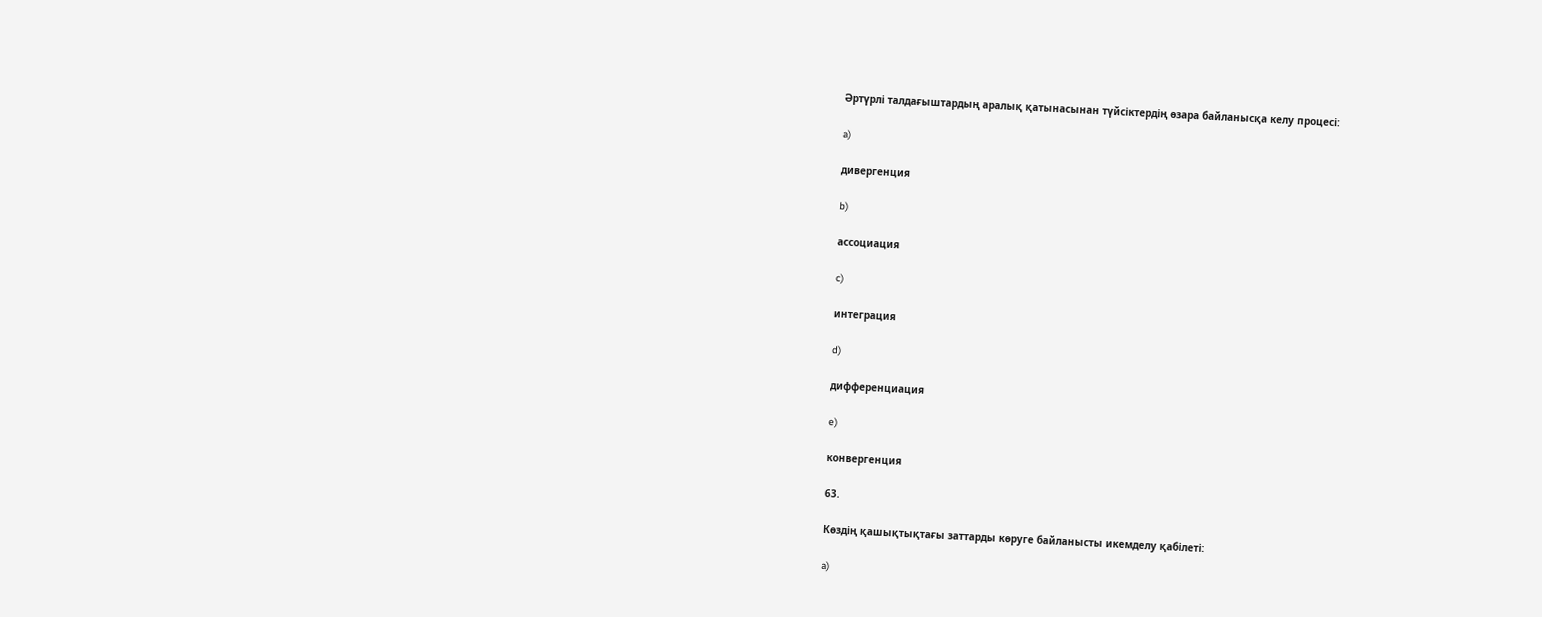Әртүрлі талдағыштардың аралық қатынасынан түйсіктердің өзара байланысқа келу процесі:

a)

дивергенция

b)

ассоциация

c)

интеграция

d)

дифференциация

e)

конвергенция

63.

Көздің қашықтықтағы заттарды көруге байланысты икемделу қабілеті:

a)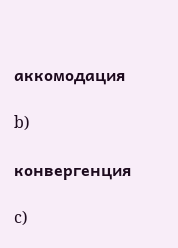аккомодация

b)

конвергенция

c)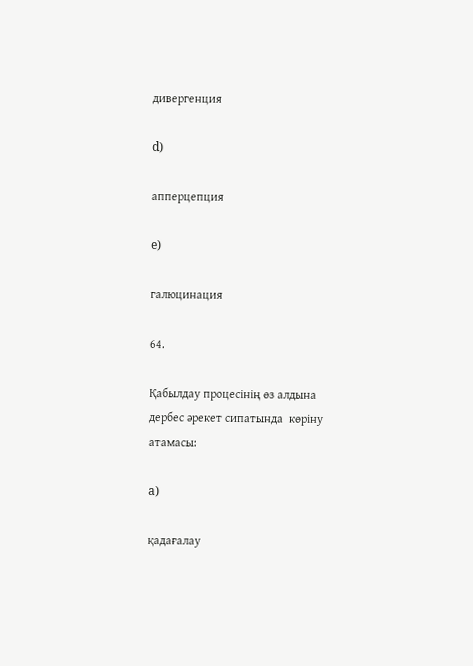дивергенция

d)

апперцепция

e)

галюцинация

64.

Қабылдау процесінің өз алдына дербес әрекет сипатында  көріну атамасы:

a)

қадағалау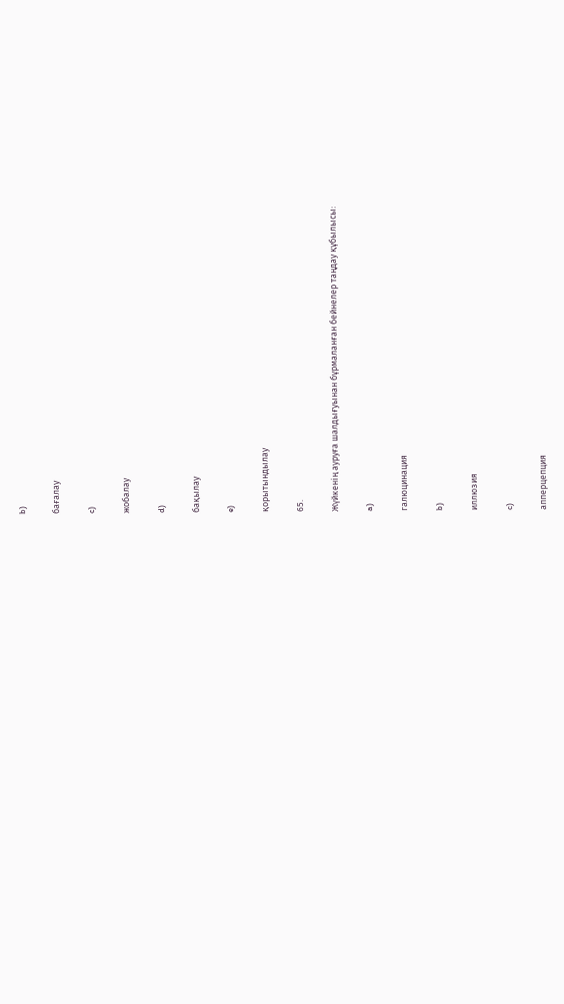b)

бағалау

c)

жобалау

d)

бақылау

e)

қорытындылау

65.

Жүйкенің ауруға шалдығуынан бұрмаланған бейнелер таңдау құбылысы:

a)

галюцинация

b)

иллюзия

c)

апперцепция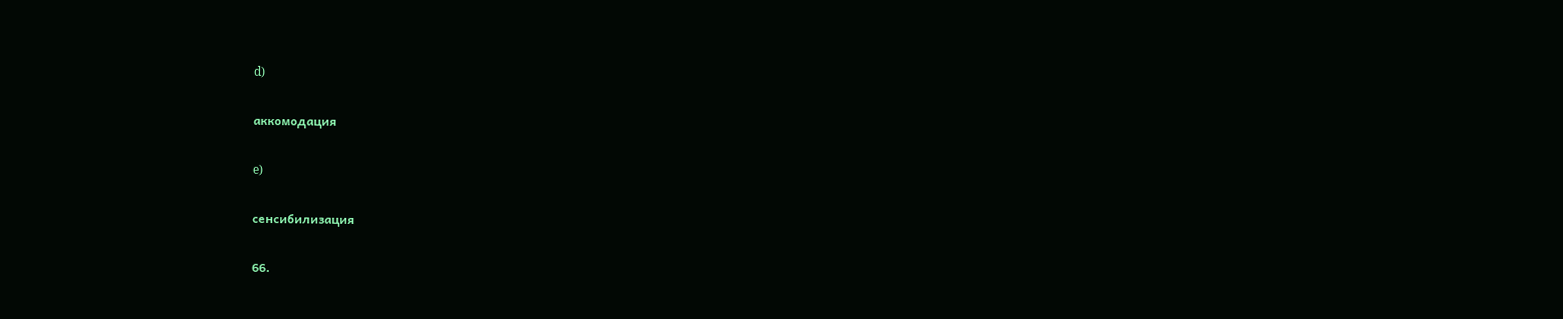d)

аккомодация

e)

сенсибилизация

66.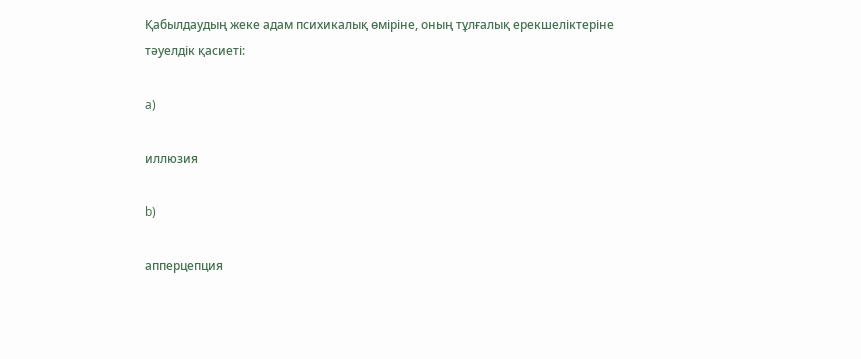Қабылдаудың жеке адам психикалық өміріне, оның тұлғалық ерекшеліктеріне тәуелдік қасиеті:

a)

иллюзия

b)

апперцепция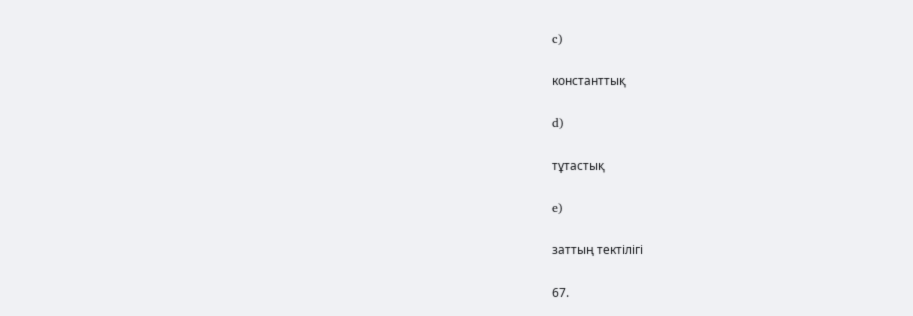c)

константтық

d)

тұтастық

e)

заттың тектілігі

67.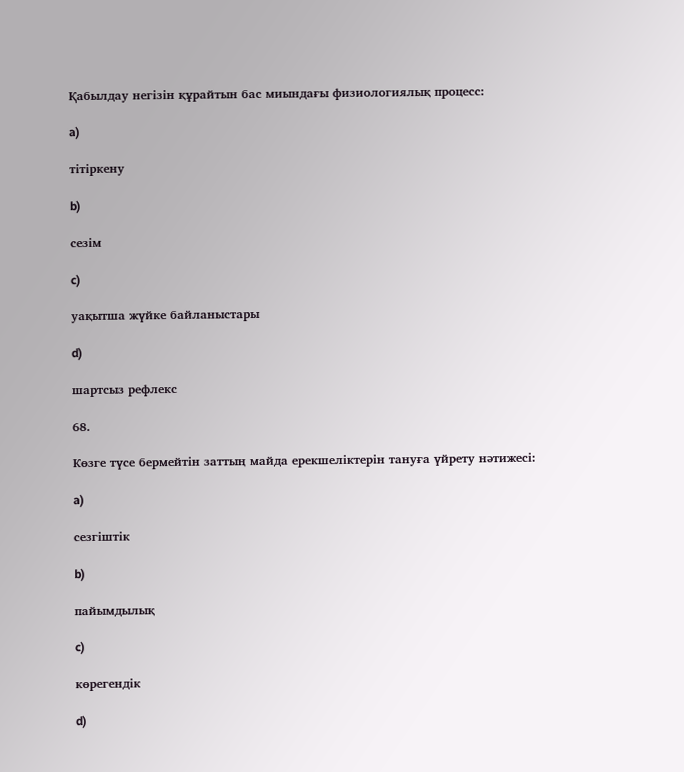Қабылдау негізін құрайтын бас миындағы физиологиялық процесс:

a)

тітіркену

b)

сезім

c)

уақытша жүйке байланыстары

d)

шартсыз рефлекс

68.

Көзге түсе бермейтін заттың майда ерекшеліктерін тануға үйрету нәтижесі:

a)

сезгіштік

b)

пайымдылық

c)

көрегендік

d)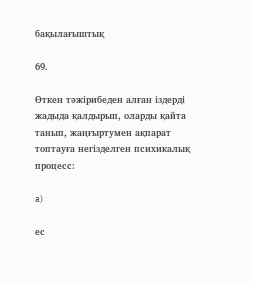бақылағыштық

69.

Өткен тәжірибеден алған іздерді жадыда қалдырып, оларды қайта танып, жаңғыртумен ақпарат топтауға негізделген психикалық процесс:

a)

ес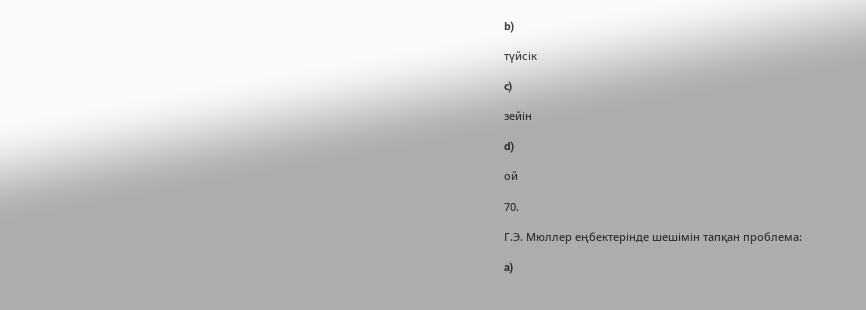b)

түйсік

c)

зейін

d)

ой

70.

Г.Э. Мюллер еңбектерінде шешімін тапқан проблема:

a)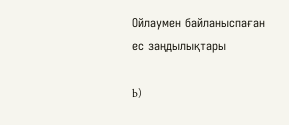Ойлаумен байланыспаған ес заңдылықтары

b)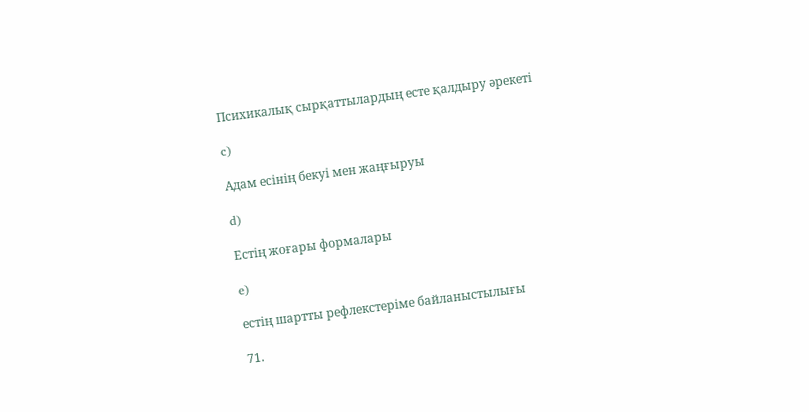Психикалық сырқаттылардың есте қалдыру әрекеті

c)

Адам есінің бекуі мен жаңғыруы

d)

Естің жоғары формалары

e)

естің шартты рефлекстеріме байланыстылығы

71.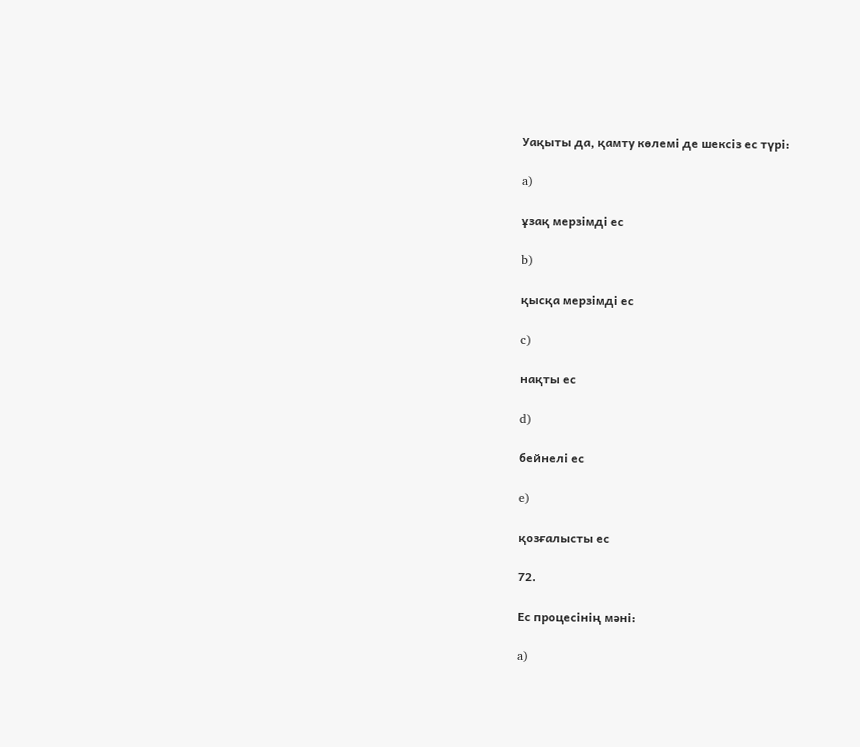Уақыты да, қамту көлемі де шексіз ес түрі:

a)

ұзақ мерзімді ес

b)

қысқа мерзімді ес

c)

нақты ес

d)

бейнелі ес

e)

қозғалысты ес

72.

Ес процесінің мәні:

a)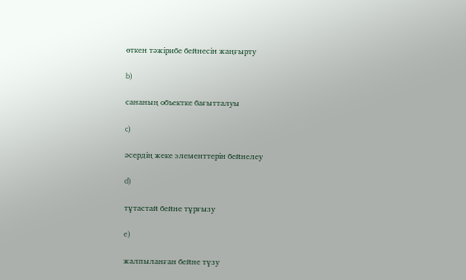өткен тәжірибе бейнесін жаңғырту

b)

сананың объектке бағытталуы

c)

әсердің жеке элементтерін бейнелеу

d)

тұтастай бейне тұрғызу

e)

жалпыланған бейне түзу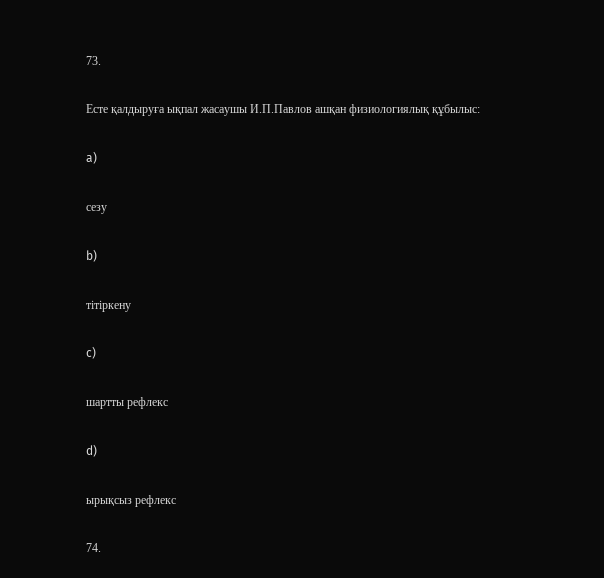73.

Есте қалдыруға ықпал жасаушы И.П.Павлов ашқан физиологиялық құбылыс:

a)

сезу

b)

тітіркену

c)

шартты рефлекс

d)

ырықсыз рефлекс

74.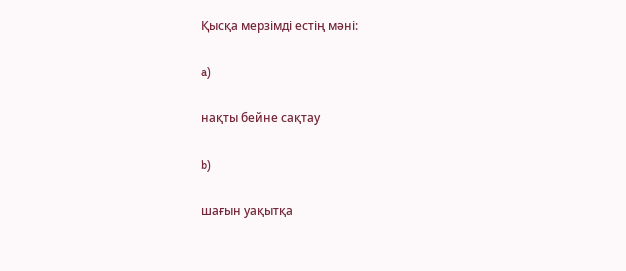Қысқа мерзімді естің мәні:

a)

нақты бейне сақтау

b)

шағын уақытқа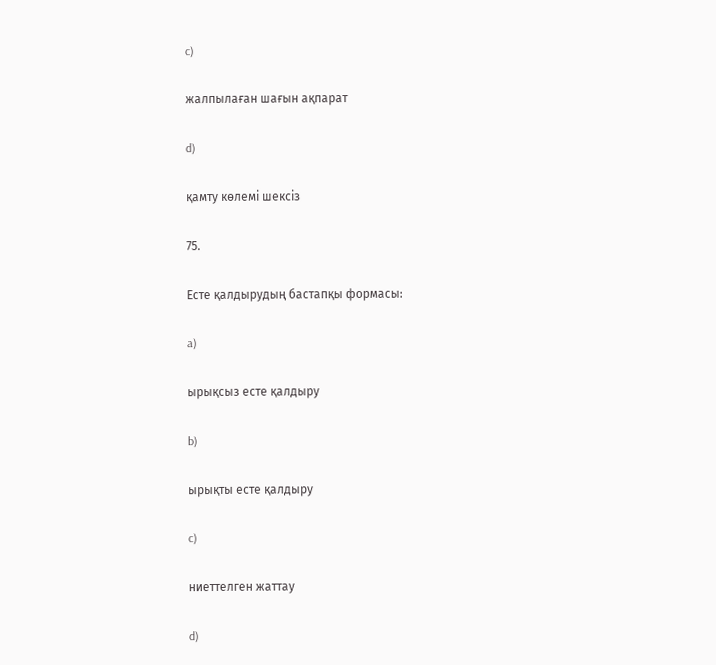c)

жалпылаған шағын ақпарат

d)

қамту көлемі шексіз

75.

Есте қалдырудың бастапқы формасы:

a)

ырықсыз есте қалдыру

b)

ырықты есте қалдыру

c)

ниеттелген жаттау

d)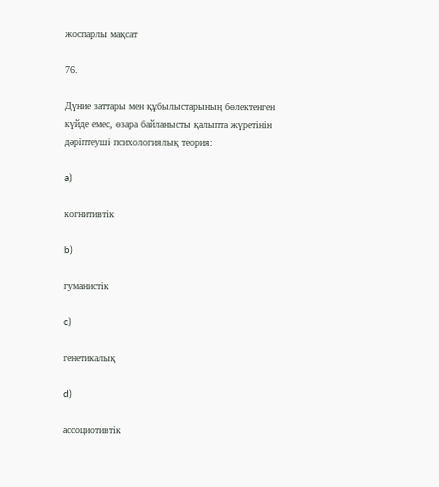жоспарлы мақсат

76.

Дүние заттары мен құбылыстарының бөлектенген күйде емес, өзара байланысты қалыпта жүретінін дәріптеуші психологиялық теория:

a)

когнитивтік

b)

гуманистік

c)

генетикалық

d)

ассоциотивтік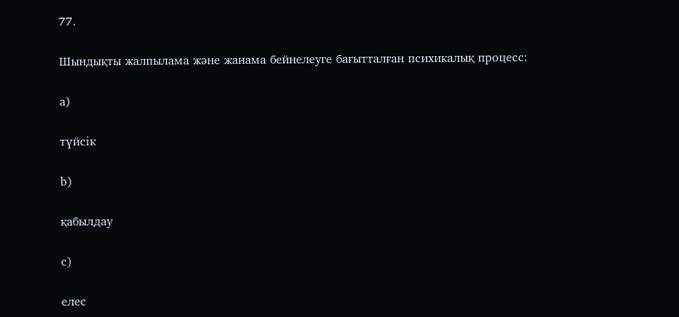77.

Шындықты жалпылама және жанама бейнелеуге бағытталған психикалық процесс:

a)

түйсік

b)

қабылдау

c)

елес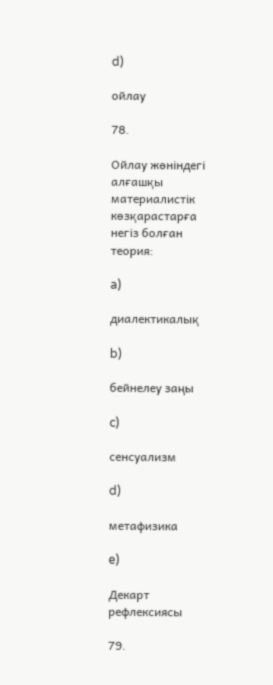d)

ойлау

78.

Ойлау жөніндегі алғашқы материалистік көзқарастарға негіз болған теория:

a)

диалектикалық

b)

бейнелеу заңы

c)

сенсуализм

d)

метафизика

e)

Декарт рефлексиясы

79.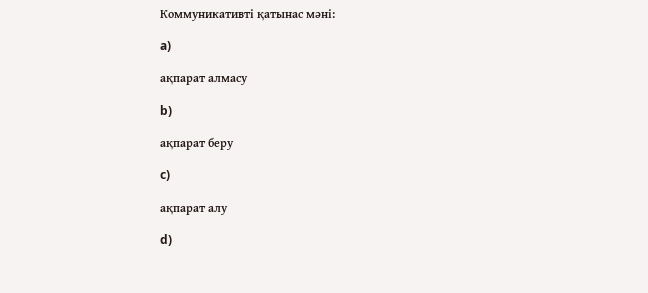Коммуникативті қатынас мәні:

a)

ақпарат алмасу

b)

ақпарат беру

c)

ақпарат алу

d)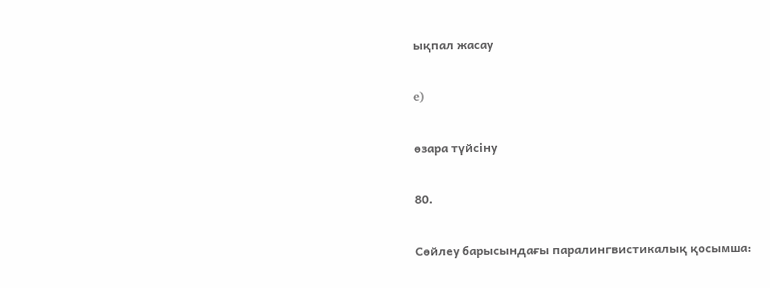ықпал жасау

e)

өзара түйсіну

80.

Сөйлеу барысындағы паралингвистикалық қосымша: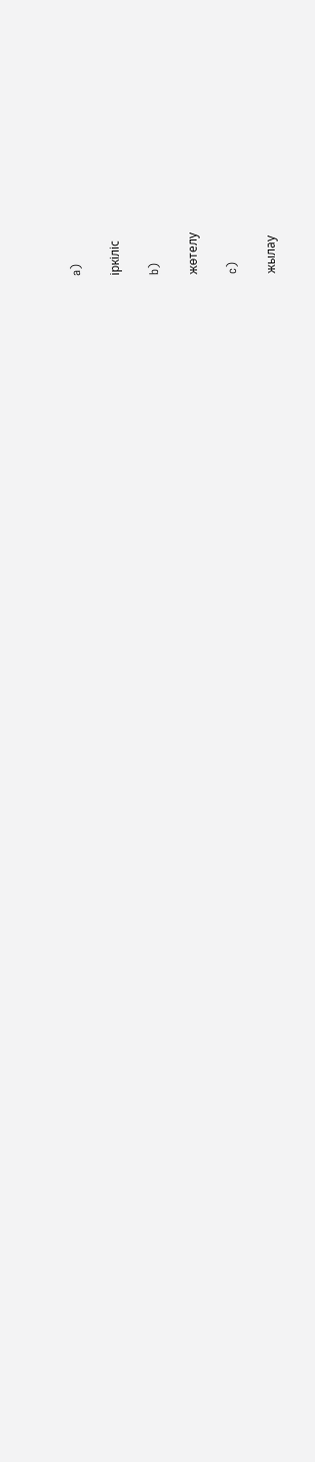a)

іркіліс

b)

жөтелу

c)

жылау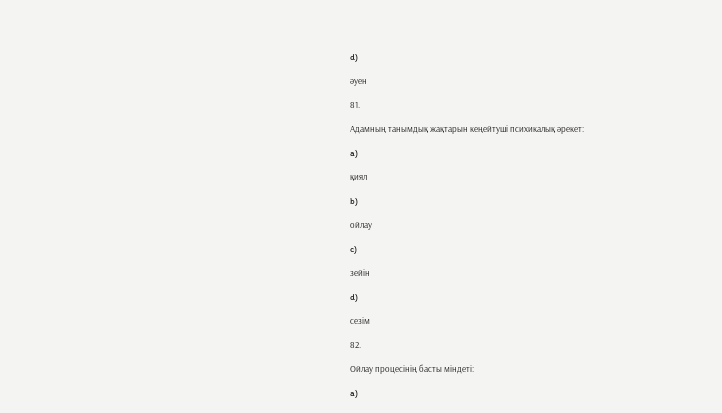d)

әуен

81.

Адамның танымдық жақтарын кеңейтуші психикалық әрекет:

a)

қиял

b)

ойлау

c)

зейін

d)

сезім

82.

Ойлау процесінің басты міндеті:

a)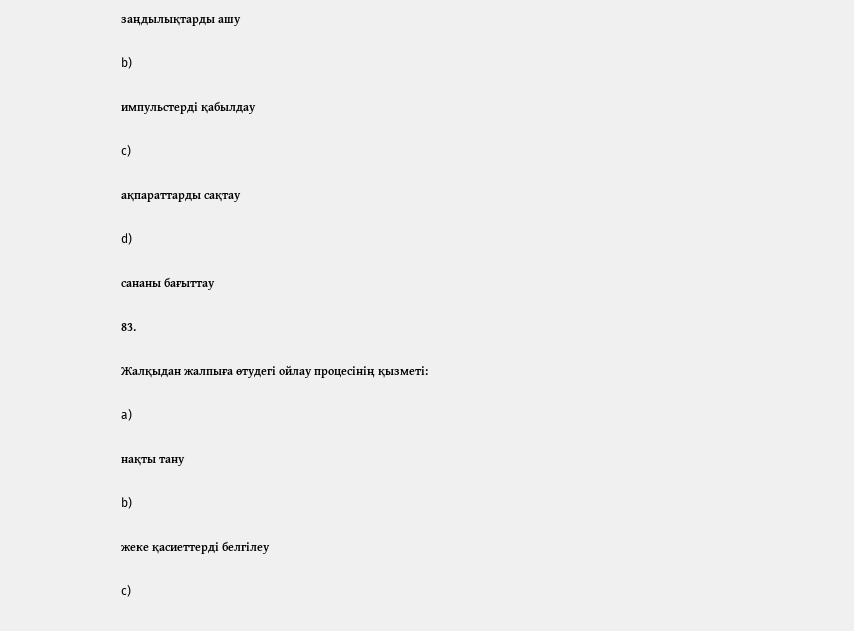заңдылықтарды ашу

b)

импульстерді қабылдау

c)

ақпараттарды сақтау

d)

сананы бағыттау

83.

Жалқыдан жалпыға өтудегі ойлау процесінің қызметі:

a)

нақты тану

b)

жеке қасиеттерді белгілеу

c)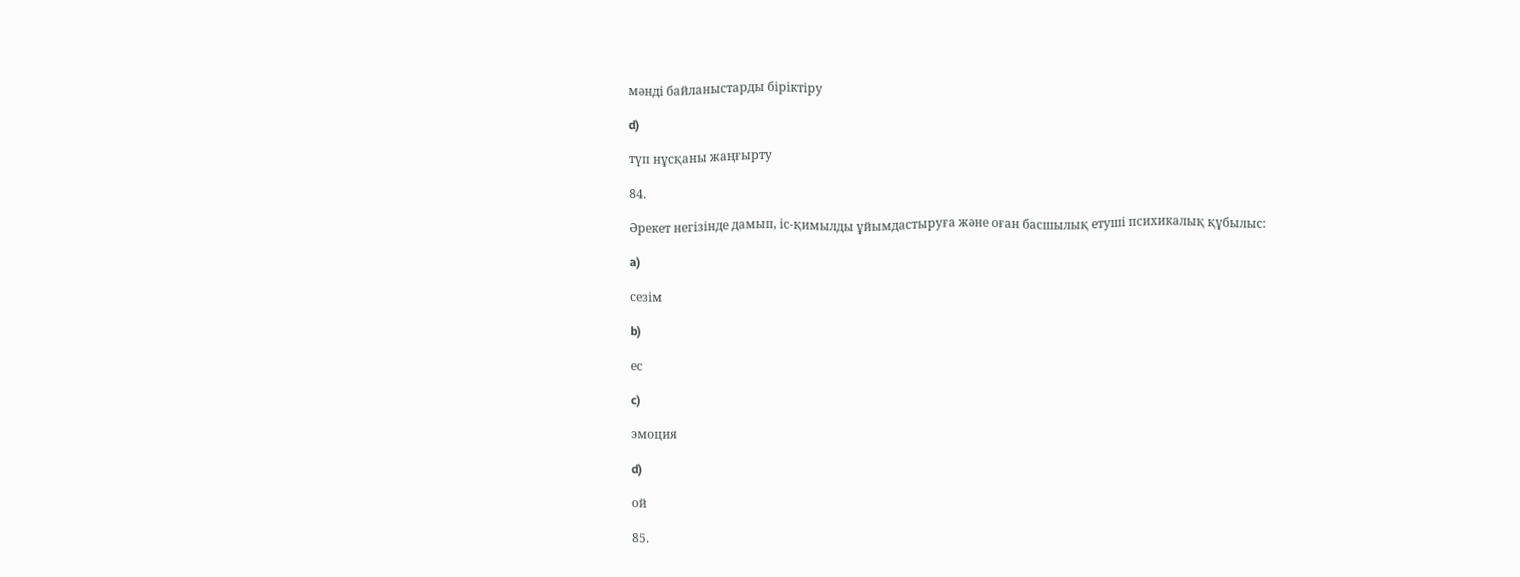мәнді байланыстарды біріктіру

d)

түп нұсқаны жаңғырту

84.

Әрекет негізінде дамып, іс-қимылды ұйымдастыруға және оған басшылық етуші психикалық құбылыс:

a)

сезім

b)

ес

c)

эмоция

d)

ой

85.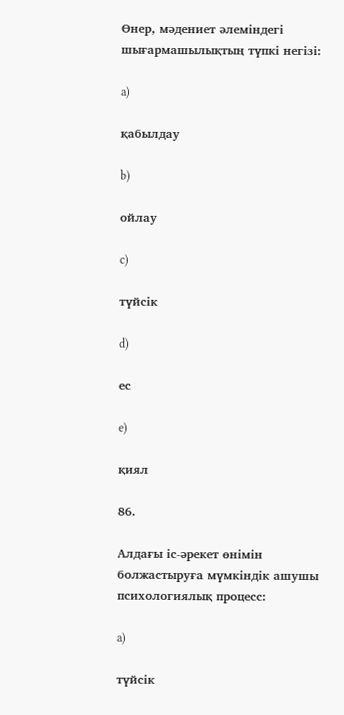Өнер, мәдениет әлеміндегі шығармашылықтың түпкі негізі:

a)

қабылдау

b)

ойлау

c)

түйсік

d)

ес

e)

қиял

86.

Алдағы іс-әрекет өнімін болжастыруға мүмкіндік ашушы психологиялық процесс:

a)

түйсік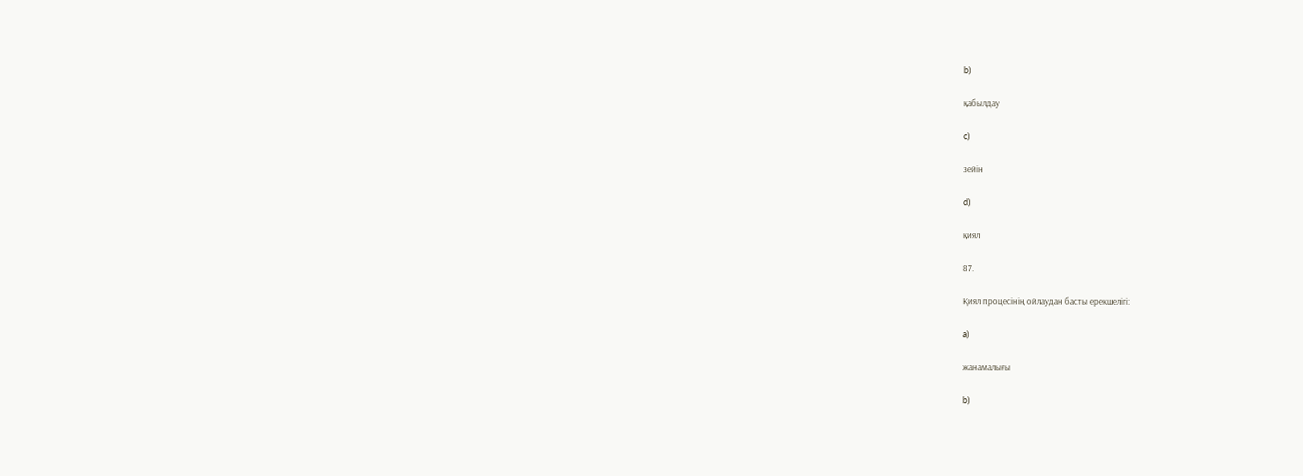b)

қабылдау

c)

зейін

d)

қиял

87.

Қиял процесінің ойлаудан басты ерекшелігі:

a)

жанамалығы

b)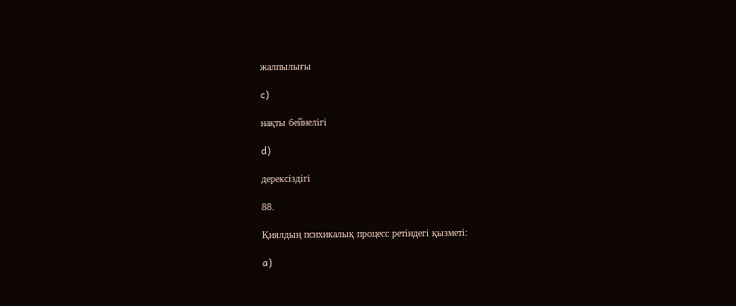жалпылығы

c)

нақты бейнелігі

d)

дерексіздігі

88.

Қиялдың психикалық процесс ретіндегі қызметі:

a)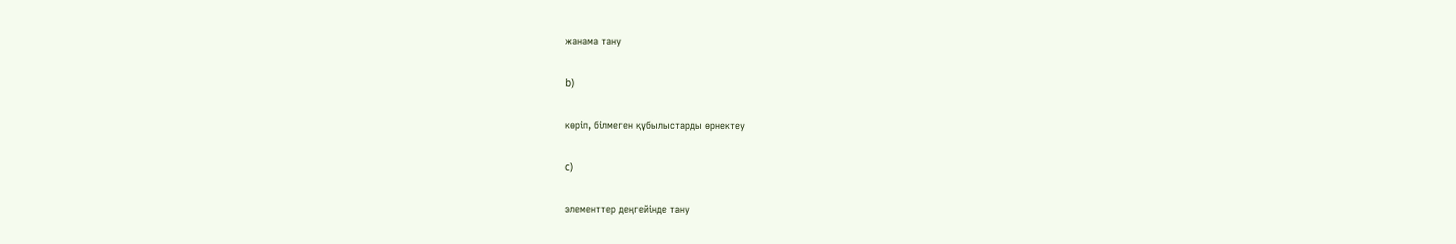жанама тану

b)

көріп, білмеген құбылыстарды өрнектеу

c)

элементтер деңгейінде тану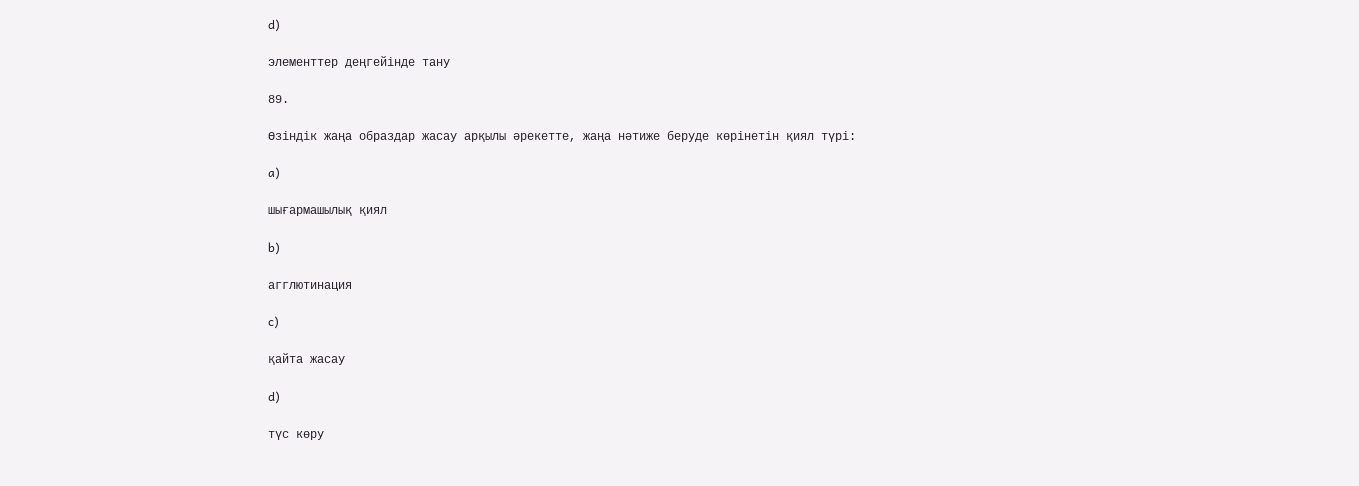d)

элементтер деңгейінде тану

89.

Өзіндік жаңа образдар жасау арқылы әрекетте, жаңа нәтиже беруде көрінетін қиял түрі:

a)

шығармашылық қиял

b)

агглютинация

c)

қайта жасау

d)

түс көру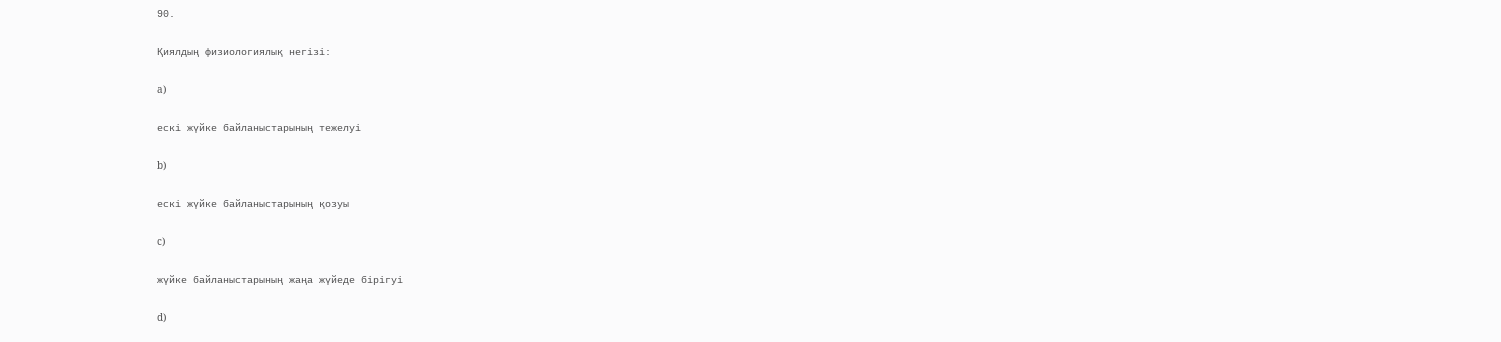90.

Қиялдың физиологиялық негізі:

a)

ескі жүйке байланыстарының тежелуі

b)

ескі жүйке байланыстарының қозуы

c)

жүйке байланыстарының жаңа жүйеде бірігуі

d)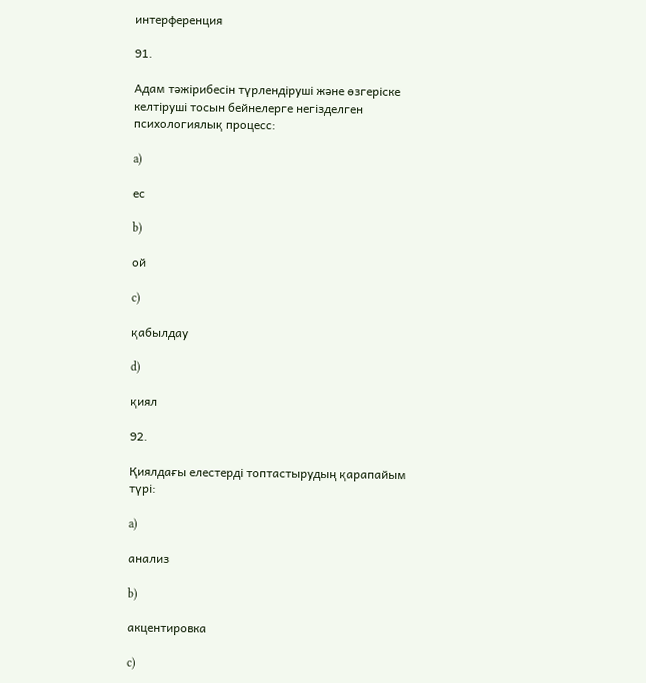интерференция

91.

Адам тәжірибесін түрлендіруші және өзгеріске келтіруші тосын бейнелерге негізделген психологиялық процесс:

a)

ес

b)

ой

c)

қабылдау

d)

қиял

92.

Қиялдағы елестерді топтастырудың қарапайым түрі:

a)

анализ

b)

акцентировка

c)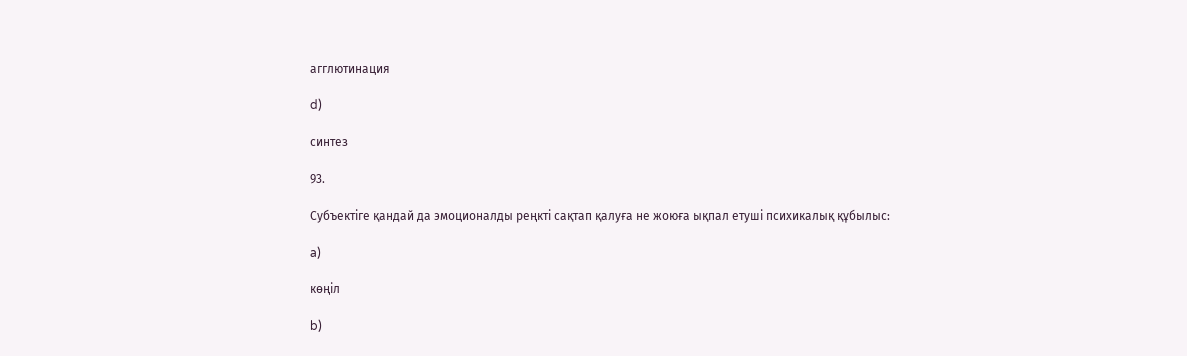агглютинация

d)

синтез

93.

Субъектіге қандай да эмоционалды реңкті сақтап қалуға не жоюға ықпал етуші психикалық құбылыс:

a)

көңіл

b)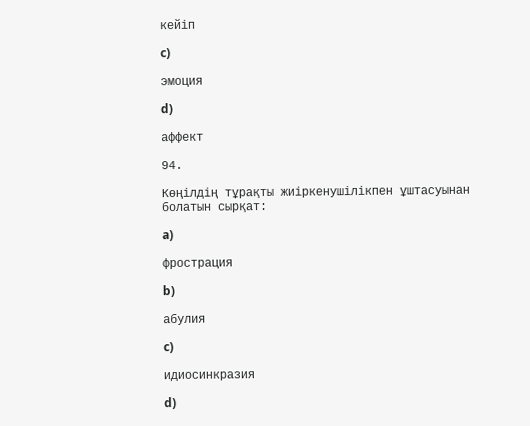кейіп

c)

эмоция

d)

аффект

94.

Көңілдің тұрақты жиіркенушілікпен ұштасуынан болатын сырқат:

a)

фрострация

b)

абулия

c)

идиосинкразия

d)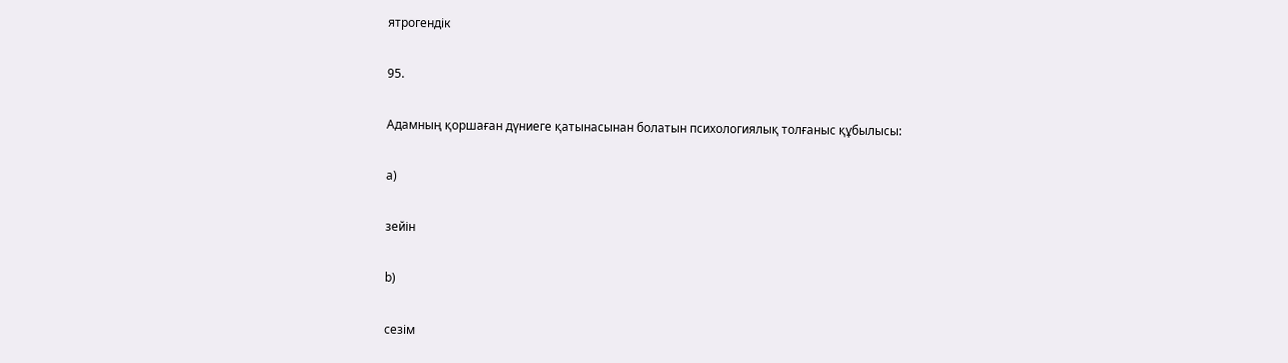ятрогендік

95.

Адамның қоршаған дүниеге қатынасынан болатын психологиялық толғаныс құбылысы:

a)

зейін

b)

сезім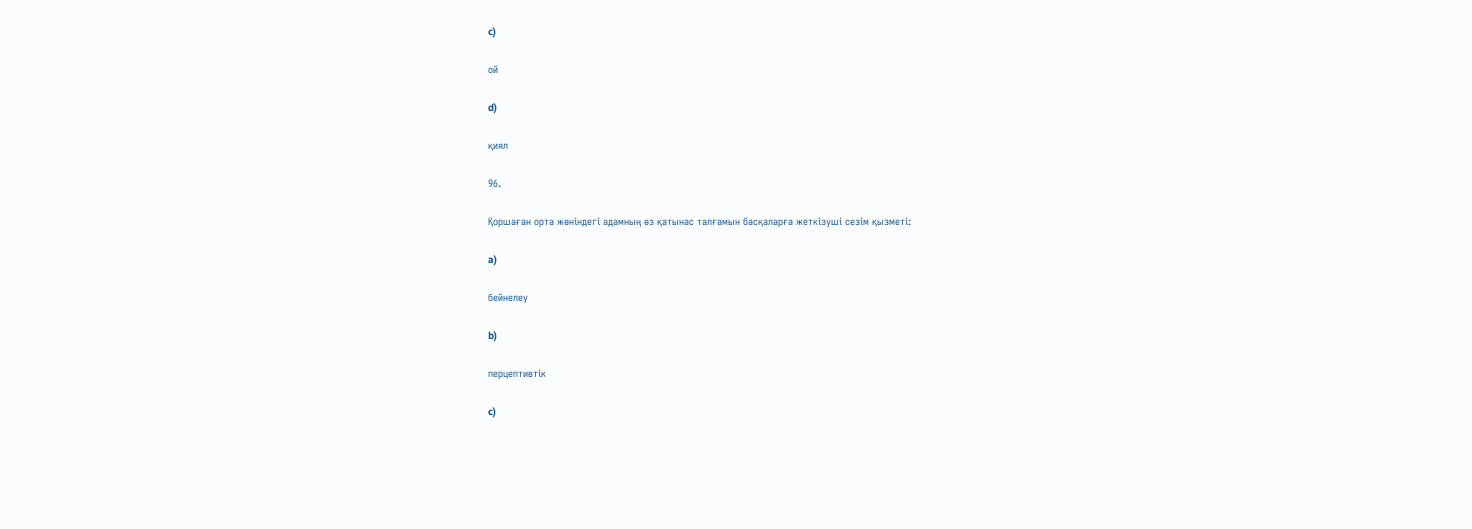c)

ой

d)

қиял

96.

Қоршаған орта жөніндегі адамның өз қатынас талғамын басқаларға жеткізуші сезім қызметі:

a)

бейнелеу

b)

перцептивтік

c)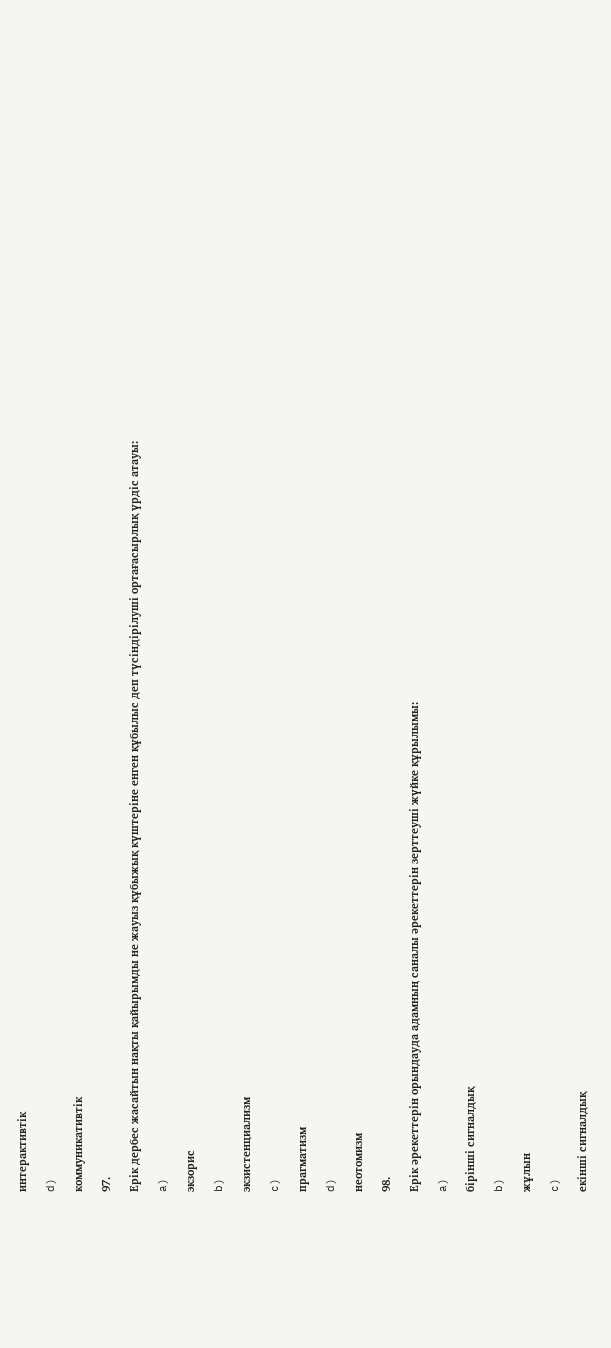интерактивтік

d)

коммуникативтік

97.

Ерік дербес жасайтын нақты қайырымды не жауыз құбыжық күштеріне енген құбылыс деп түсіндірілуші ортағасырлық үрдіс атауы:

a)

экзорис

b)

экзистенциализм

c)

прагматизм

d)

неотомизм

98.

Ерік әрекеттерін орындауда адамның саналы әрекеттерін зерттеуші жүйке құрылымы:

a)

бірінші сигналдық

b)

жұлын

c)

екінші сигналдық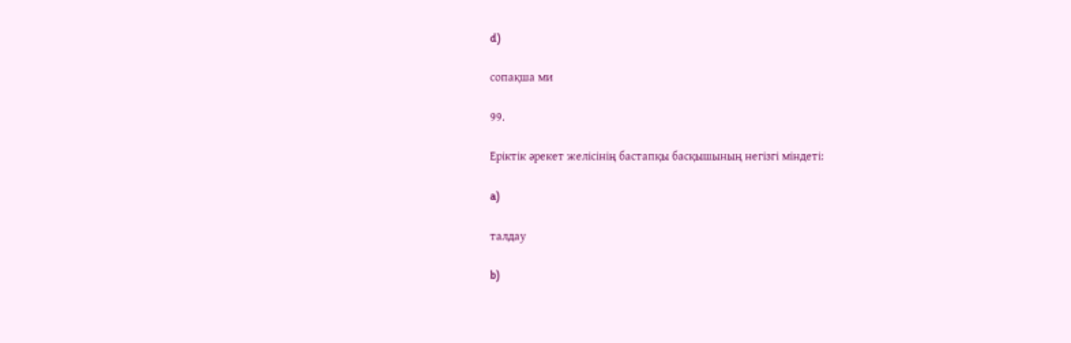d)

сопақша ми

99.

Еріктік әрекет желісінің бастапқы басқышының негізгі міндеті:

a)

талдау

b)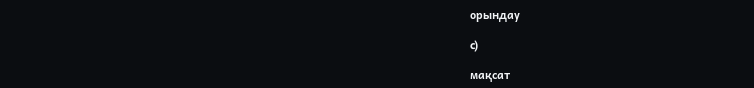орындау

c)

мақсат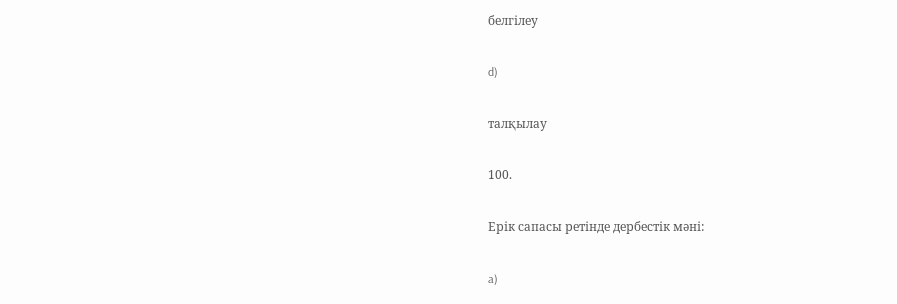белгілеу

d)

талқылау

100.

Ерік сапасы ретінде дербестік мәні:

a)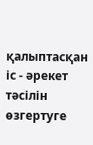қалыптасқан іс - әрекет тәсілін өзгертуге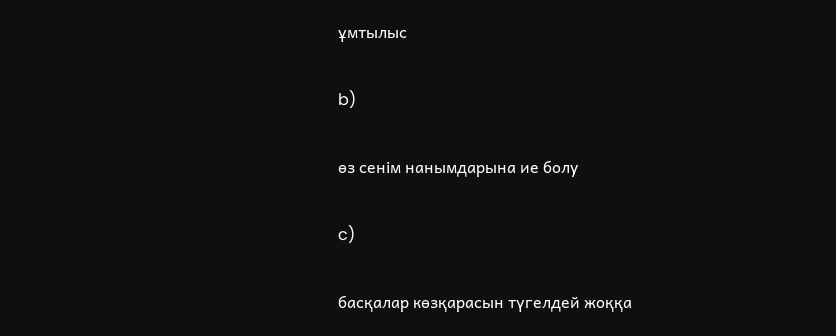ұмтылыс

b)

өз сенім нанымдарына ие болу

c)

басқалар көзқарасын түгелдей жоққа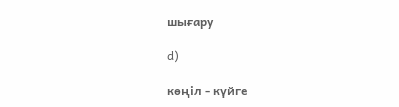шығару

d)

көңіл - күйге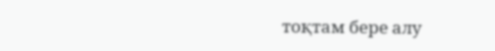тоқтам бере алу